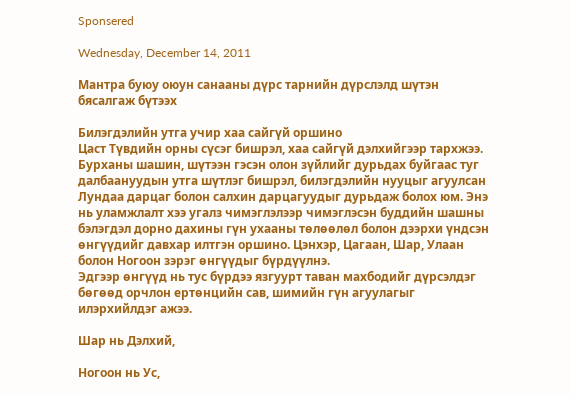Sponsered

Wednesday, December 14, 2011

Мантра буюу оюун санааны дүрс тарнийн дүрслэлд шүтэн бясалгаж бүтээх

Билэгдэлийн утга учир хаа сайгүй оршино
Цаст Түвдийн орны сүсэг бишрэл, хаа сайгүй дэлхийгээр тархжээ. Бурханы шашин, шүтээн гэсэн олон зүйлийг дурьдах буйгаас туг далбаануудын утга шүтлэг бишрэл, билэгдэлийн нууцыг агуулсан Лундаа дарцаг болон салхин дарцагуудыг дурьдаж болох юм. Энэ нь уламжлалт хээ угалз чимэглэлээр чимэглэсэн буддийн шашны бэлэгдэл дорно дахины гүн ухааны төлөөлөл болон дээрхи үндсэн өнгүүдийг давхар илтгэн оршино. Цэнхэр, Цагаан, Шар, Улаан болон Ногоон зэрэг өнгүүдыг бүрдүүлнэ.
Эдгээр өнгүүд нь тус бүрдээ язгуурт таван махбодийг дүрсэлдэг бөгөөд орчлон ертөнцийн сав, шимийн гүн агуулагыг илэрхийлдэг ажээ.

Шар нь Дэлхий,

Ногоон нь Ус,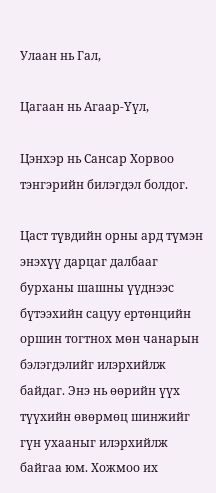Улаан нь Гал,

Цагаан нь Агаар-Үүл,

Цэнхэр нь Сансар Хорвоо тэнгэрийн билэгдэл болдог.

Цаст түвдийн орны ард түмэн энэхүү дарцаг далбааг бурханы шашны үүднээс бүтээхийн сацуу ертөнцийн оршин тогтнох мөн чанарын бэлэгдэлийг илэрхийлж байдаг. Энэ нь өөрийн үүх түүхийн өвөрмөц шинжийг гүн ухааныг илэрхийлж байгаа юм. Хожмоо их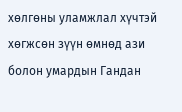хөлгөны уламжлал хүчтэй хөгжсөн зүүн өмнөд ази болон умардын Гандан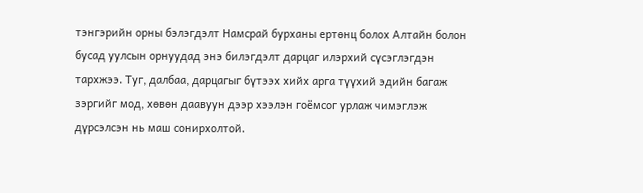тэнгэрийн орны бэлэгдэлт Намсрай бурханы ертөнц болох Алтайн болон бусад уулсын орнуудад энэ билэгдэлт дарцаг илэрхий сүсэглэгдэн тархжээ. Туг, далбаа, дарцагыг бүтээх хийх арга түүхий эдийн багаж зэргийг мод, хөвөн даавуун дээр хээлэн гоёмсог урлаж чимэглэж дүрсэлсэн нь маш сонирхолтой.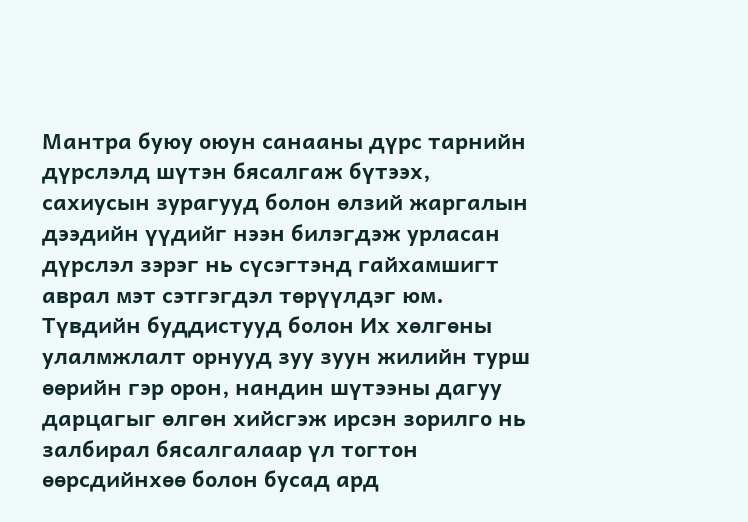Мантра буюу оюун санааны дүрс тарнийн дүрслэлд шүтэн бясалгаж бүтээх, сахиусын зурагууд болон өлзий жаргалын дээдийн үүдийг нээн билэгдэж урласан дүрслэл зэрэг нь сүсэгтэнд гайхамшигт аврал мэт сэтгэгдэл төрүүлдэг юм. Түвдийн буддистууд болон Их хөлгөны улалмжлалт орнууд зуу зуун жилийн турш өөрийн гэр орон, нандин шүтээны дагуу дарцагыг өлгөн хийсгэж ирсэн зорилго нь залбирал бясалгалаар үл тогтон өөрсдийнхөө болон бусад ард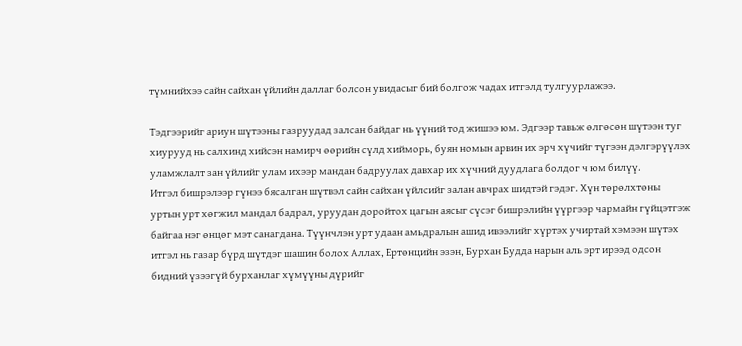түмнийхээ сайн сайхан үйлийн даллаг болсон увидасыг бий болгож чадах итгэлд тулгуурлажээ.

Тэдгээрийг ариун шүтээны газруудад залсан байдаг нь үүний тод жишээ юм. Эдгээр тавьж өлгөсөн шүтээн туг хиурууд нь салхинд хийсэн намирч өөрийн сүлд хийморь, буян номын арвин их эрч хүчийг түгээн дэлгэрүүлэх уламжлалт зан үйлийг улам ихээр мандан бадруулах давхар их хүчний дуудлага болдог ч юм билүү.
Итгэл бишрэлээр гүнээ бясалган шүтвэл сайн сайхан үйлсийг залан авчрах шидтэй гэдэг. Хүн төрөлхтөны уртын урт хөгжил мандал бадрал, уруудан доройтох цагын аясыг сүсэг бишрэлийн үүргээр чармайн гүйцэтгэж байгаа нэг өнцөг мэт санагдана. Түүнчлэн урт удаан амьдралын ашид ивээлийг хүртэх учиртай хэмээн шүтэх итгэл нь газар бүрд шүтдэг шашин болох Аллах, Ертөнцийн эзэн, Бурхан Будда нарын аль эрт ирээд одсон бидний үзээгүй бурханлаг хүмүүны дүрийг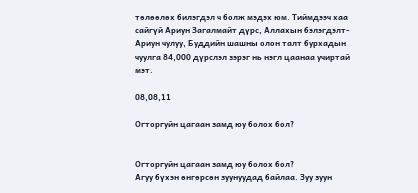төлөөлөх билэгдэл ч болж мэдэх юм. Тиймдээч хаа сайгүй Ариун Загалмайт дүрс, Аллахын бэлэгдэлт-Ариун чулуу, Буддийн шашны олон талт бурхадын чуулга 84,000 дүрслэл зэрэг нь нэгл цаанаа учиртай мэт.

08,08,11

Огторгуйн цагаан замд юу болох бол?


Огторгуйн цагаан замд юу болох бол?
Агуу бүхэн өнгөрсөн зуунуудад байлаа. Зуу зуун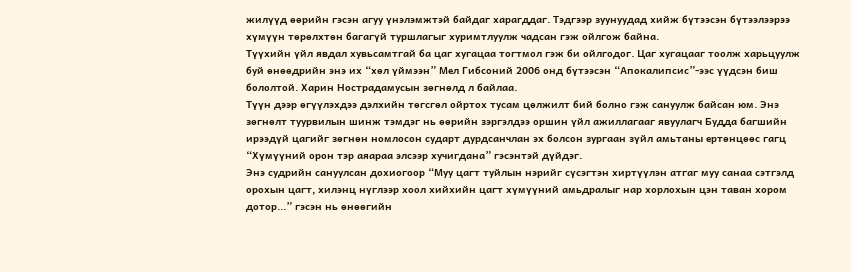жилүүд өөрийн гэсэн агуу үнэлэмжтэй байдаг харагддаг. Тэдгээр зуунуудад хийж бүтээсэн бүтээлээрээ хүмүүн төрөлхтөн багагүй туршлагыг хуримтлуулж чадсан гэж ойлгож байна.
Түүхийн үйл явдал хувьсамтгай ба цаг хугацаа тогтмол гэж би ойлгодог. Цаг хугацааг тоолж харьцуулж буй өнөөдрийн энэ их “хөл үймээн” Мел Гибсоний 2006 онд бүтээсэн “Апокалипсис”-ээс үүдсэн биш бололтой. Харин Нострадамусын зөгнөлд л байлаа.
Түүн дээр өгүүлэхдээ дэлхийн төгсгөл ойртох тусам цөлжилт бий болно гэж сануулж байсан юм. Энэ зөгнөлт туурвилын шинж тэмдэг нь өөрийн зэргэлдээ оршин үйл ажиллагааг явуулагч Будда багшийн ирээдүй цагийг зөгнөн номлосон сударт дурдсанчлан эх болсон зургаан зүйл амьтаны ертөнцөөс гагц “Хүмүүний орон тэр аяараа элсээр хучигдана” гэсэнтэй дүйдэг.
Энэ судрийн сануулсан дохиогоор “Муу цагт туйлын нэрийг сүсэгтэн хиртүүлэн атгаг муу санаа сэтгэлд орохын цагт, хилэнц нүглээр хоол хийхийн цагт хүмүүний амьдралыг нар хорлохын цэн таван хором дотор...” гэсэн нь өнөөгийн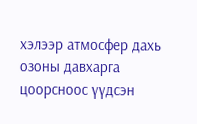хэлээр атмосфер дахь озоны давхарга цоорсноос үүдсэн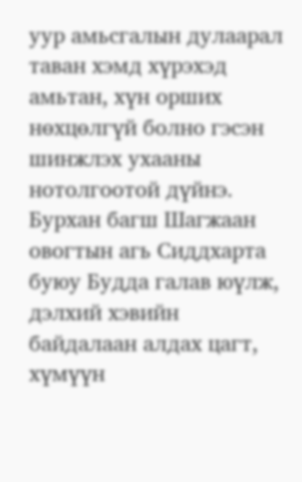уур амьсгалын дулаарал таван хэмд хүрэхэд амьтан, хүн орших нөхцөлгүй болно гэсэн шинжлэх ухааны нотолгоотой дүйнэ.
Бурхан багш Шагжаан овогтын агь Сиддхарта буюу Будда галав юүлж, дэлхий хэвийн байдалаан алдах цагт, хүмүүн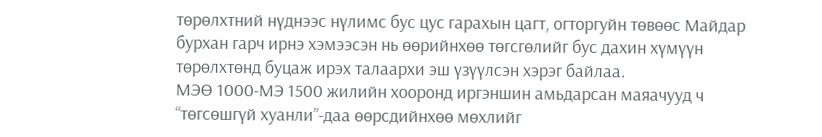төрөлхтний нүднээс нүлимс бус цус гарахын цагт, огторгуйн төвөөс Майдар бурхан гарч ирнэ хэмээсэн нь өөрийнхөө төгсгөлийг бус дахин хүмүүн төрөлхтөнд буцаж ирэх талаархи эш үзүүлсэн хэрэг байлаа.
МЭӨ 1000-МЭ 1500 жилийн хооронд иргэншин амьдарсан маяачууд ч “төгсөшгүй хуанли”-даа өөрсдийнхөө мөхлийг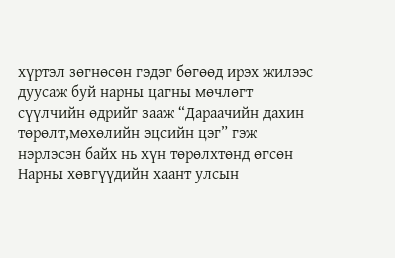хүртэл зөгнөсөн гэдэг бөгөөд ирэх жилээс дуусаж буй нарны цагны мөчлөгт сүүлчийн өдрийг зааж “Дараачийн дахин төрөлт,мөхөлийн эцсийн цэг” гэж нэрлэсэн байх нь хүн төрөлхтөнд өгсөн Нарны хөвгүүдийн хаант улсын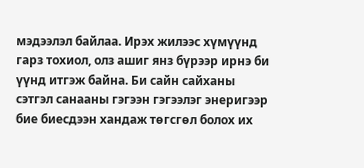мэдээлэл байлаа. Ирэх жилээс хүмүүнд гарз тохиол, олз ашиг янз бүрээр ирнэ би үүнд итгэж байна. Би сайн сайханы сэтгэл санааны гэгээн гэгээлэг энеригээр бие биесдээн хандаж төгсгөл болох их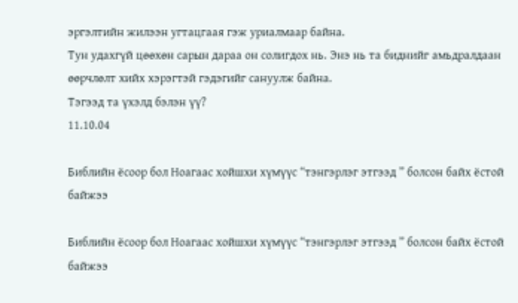эргэлтийн жилээн угтацгаая гэж уриалмаар байна.
Тун удахгүй цөөхөн сарын дараа он солигдох нь. Энэ нь та биднийг амьдралдаан өөрчлөлт хийх хэрэгтэй гэдэгийг сануулж байна.
Тэгээд та үхэлд бэлэн үү?
11.10.04

Библийн ёсоор бол Ноагаас хойшхи хүмүүс “тэнгэрлэг этгээд ” болсон байх ёстой байжээ

Библийн ёсоор бол Ноагаас хойшхи хүмүүс “тэнгэрлэг этгээд ” болсон байх ёстой байжээ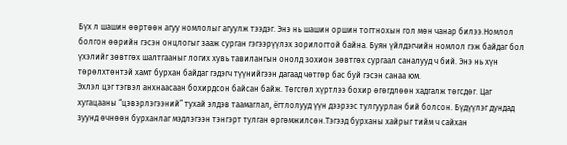Бүх л шашин өөртөөн агуу номлолыг агуулж тээдэг. Энэ нь шашин оршин тогтнохын гол мөн чанар билээ.Номлол болгон өөрийн гэсэн онцлогыг зааж сурган гэгээрүүлэх зорилогтой байна. Буян үйлдэгчийн номлол гэж байдаг бол үхэлийг зөвтгөх шалтгааныг логих хувь тавилангын онолд зохион зөвтгөх сургаал саналууд ч бий. Энэ нь хүн төрөлхтөнтэй хамт бурхан байдаг гэдэгч түүнийгээн дагаад чөтгөр бас буй гэсэн санаа юм.
Эхлэл цэг тэгвэл анхнаасаан бохирдсон байсан байж. Төгсгөл хүртлээ бохир өгөгдлөөн хадгалж төгсдөг. Цаг хугацааны “цэвэрлэгээний” тухай элдэв таамаглал, ёгтлолууд үүн дээрээс тулгуурлан бий болсон. Бүдүүлэг дундад зуунд өчнөөн бурханлаг мэдлэгээн тэнгэрт тулган өргөмжилсөн.Тэгээд бурханы хайрыг тийм ч сайхан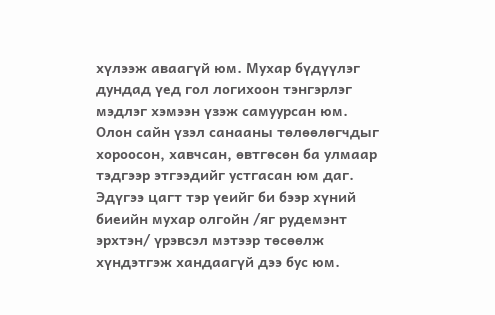хүлээж аваагүй юм. Мухар бүдүүлэг дундад үед гол логихоон тэнгэрлэг мэдлэг хэмээн үзэж самуурсан юм.
Олон сайн үзэл санааны төлөөлөгчдыг хороосон, хавчсан, өвтгөсөн ба улмаар тэдгээр этгээдийг устгасан юм даг. Эдүгээ цагт тэр үеийг би бээр хүний биеийн мухар олгойн /яг рудемэнт эрхтэн/ үрэвсэл мэтээр төсөөлж хүндэтгэж хандаагүй дээ бус юм.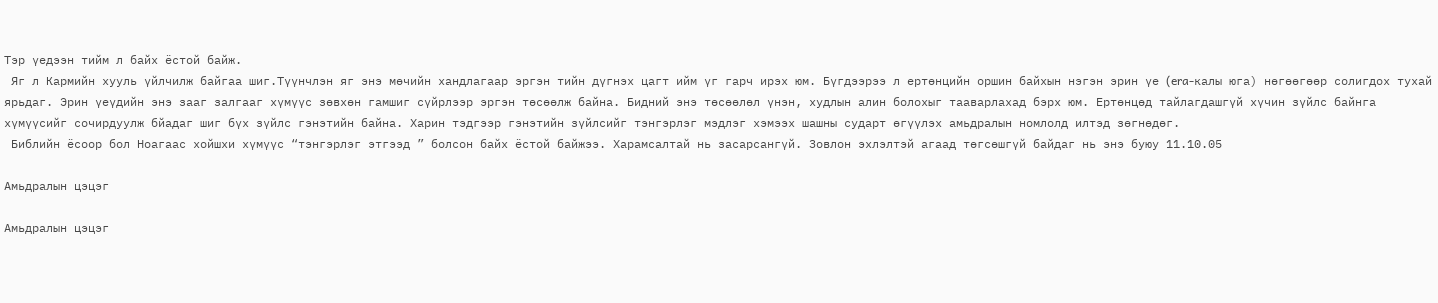Тэр үедээн тийм л байх ёстой байж.
 Яг л Кармийн хууль үйлчилж байгаа шиг.Түүнчлэн яг энэ мөчийн хандлагаар эргэн тийн дүгнэх цагт ийм үг гарч ирэх юм. Бүгдээрээ л ертөнцийн оршин байхын нэгэн эрин үе (era-калы юга) нөгөөгөөр солигдох тухай ярьдаг. Эрин үеүдийн энэ зааг залгааг хүмүүс зөвхөн гамшиг сүйрлээр эргэн төсөөлж байна. Бидний энэ төсөөлөл үнэн, худлын алин болохыг тааварлахад бэрх юм. Ертөнцөд тайлагдашгүй хүчин зүйлс байнга хүмүүсийг сочирдуулж бйадаг шиг бүх зүйлс гэнэтийн байна. Харин тэдгээр гэнэтийн зүйлсийг тэнгэрлэг мэдлэг хэмээх шашны сударт өгүүлэх амьдралын номлолд илтэд зөгнөдөг.
 Библийн ёсоор бол Ноагаас хойшхи хүмүүс “тэнгэрлэг этгээд ” болсон байх ёстой байжээ. Харамсалтай нь засарсангүй. Зовлон эхлэлтэй агаад төгсөшгүй байдаг нь энэ буюу 11.10.05

Амьдралын цэцэг

Амьдралын цэцэг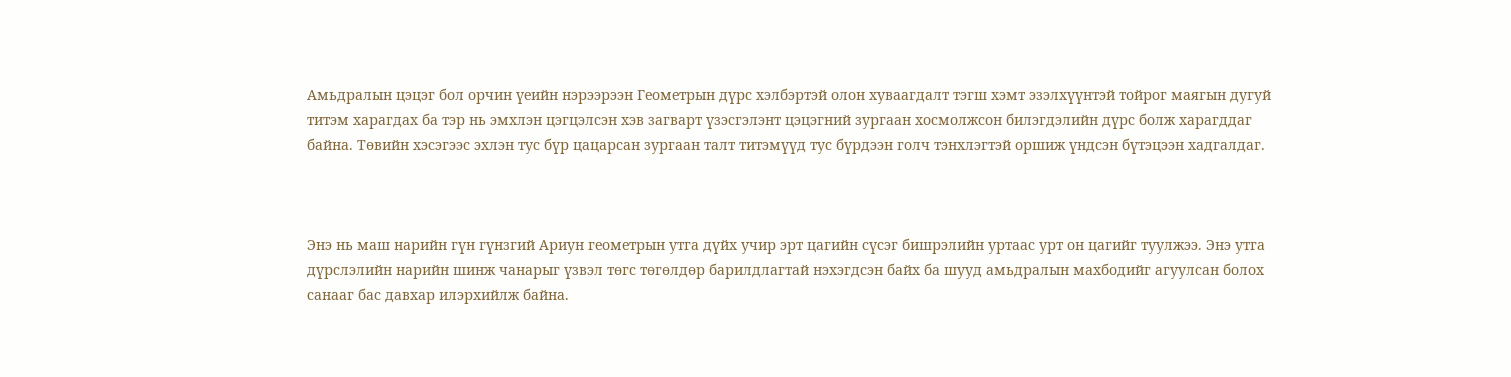Амьдралын цэцэг бол орчин үеийн нэрээрээн Геометрын дүрс хэлбэртэй олон хуваагдалт тэгш хэмт эзэлхүүнтэй тойрог маягын дугуй титэм харагдах ба тэр нь эмхлэн цэгцэлсэн хэв загварт үзэсгэлэнт цэцэгний зургаан хосмолжсон билэгдэлийн дүрс болж харагддаг байна. Төвийн хэсэгээс эхлэн тус бүр цацарсан зургаан талт титэмүүд тус бүрдээн голч тэнхлэгтэй оршиж үндсэн бүтэцээн хадгалдаг.



Энэ нь маш нарийн гүн гүнзгий Ариун геометрын утга дүйх учир эрт цагийн сүсэг бишрэлийн уртаас урт он цагийг туулжээ. Энэ утга дүрслэлийн нарийн шинж чанарыг үзвэл төгс төгөлдөр барилдлагтай нэхэгдсэн байх ба шууд амьдралын махбодийг агуулсан болох санааг бас давхар илэрхийлж байна.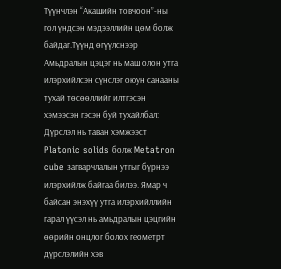Түүнчлэн “Акашийн товчоон”-ны гол үндсэн мэдээллийн цөм болж байдаг.Түүнд өгүүлснээр Амьдралын цэцэг нь маш олон утга илэрхийлсэн сүнслэг оюун санааны тухай төсөөллийг илтгэсэн хэмээсэн гэсэн буй тухайлбал: Дүрслэл нь таван хэмжээст Platonic solids болж Metatron cube загварчлалын утгыг бүрнээ илэрхийлж байгаа билээ. Ямар ч байсан энэхүү утга илэрхийллийн гарал үүсэл нь амьдралын цэцгийн өөрийн онцлог болох геометрт дүрслэлийн хэв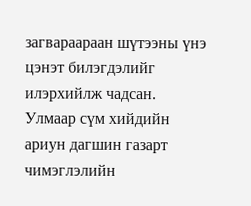загвараараан шүтээны үнэ цэнэт билэгдэлийг илэрхийлж чадсан. Улмаар сүм хийдийн ариун дагшин газарт чимэглэлийн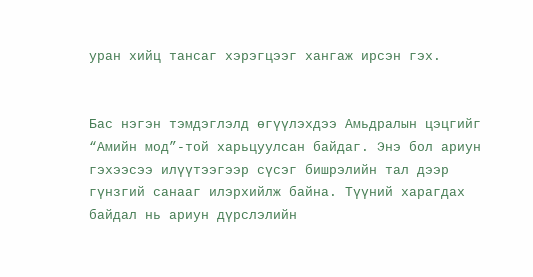уран хийц тансаг хэрэгцээг хангаж ирсэн гэх.


Бас нэгэн тэмдэглэлд өгүүлэхдээ Амьдралын цэцгийг “Амийн мод”-той харьцуулсан байдаг. Энэ бол ариун гэхээсээ илүүтээгээр сүсэг бишрэлийн тал дээр гүнзгий санааг илэрхийлж байна. Түүний харагдах байдал нь ариун дүрслэлийн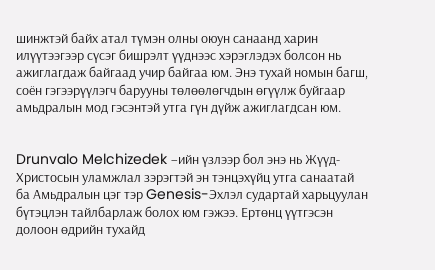шинжтэй байх атал түмэн олны оюун санаанд харин илүүтээгээр сүсэг бишрэлт үүднээс хэрэглэдэх болсон нь ажиглагдаж байгаад учир байгаа юм. Энэ тухай номын багш, соён гэгээрүүлэгч барууны төлөөлөгчдын өгүүлж буйгаар амьдралын мод гэсэнтэй утга гүн дүйж ажиглагдсан юм.


Drunvalo Melchizedek –ийн үзлээр бол энэ нь Жүүд-Христосын уламжлал зэрэгтэй эн тэнцэхүйц утга санаатай ба Амьдралын цэг тэр Genesis-Эхлэл судартай харьцуулан бүтэцлэн тайлбарлаж болох юм гэжээ. Ертөнц үүтгэсэн долоон өдрийн тухайд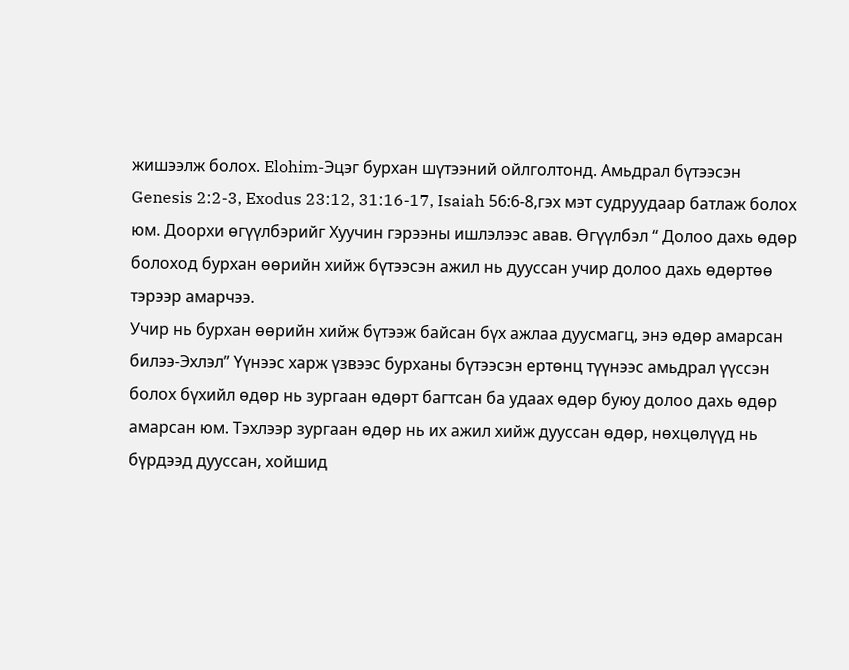жишээлж болох. Elohim-Эцэг бурхан шүтээний ойлголтонд. Амьдрал бүтээсэн Genesis 2:2-3, Exodus 23:12, 31:16-17, Isaiah 56:6-8,гэх мэт судруудаар батлаж болох юм. Доорхи өгүүлбэрийг Хуучин гэрээны ишлэлээс авав. Өгүүлбэл “ Долоо дахь өдөр болоход бурхан өөрийн хийж бүтээсэн ажил нь дууссан учир долоо дахь өдөртөө тэрээр амарчээ.
Учир нь бурхан өөрийн хийж бүтээж байсан бүх ажлаа дуусмагц, энэ өдөр амарсан билээ-Эхлэл” Үүнээс харж үзвээс бурханы бүтээсэн ертөнц түүнээс амьдрал үүссэн болох бүхийл өдөр нь зургаан өдөрт багтсан ба удаах өдөр буюу долоо дахь өдөр амарсан юм. Тэхлээр зургаан өдөр нь их ажил хийж дууссан өдөр, нөхцөлүүд нь бүрдээд дууссан, хойшид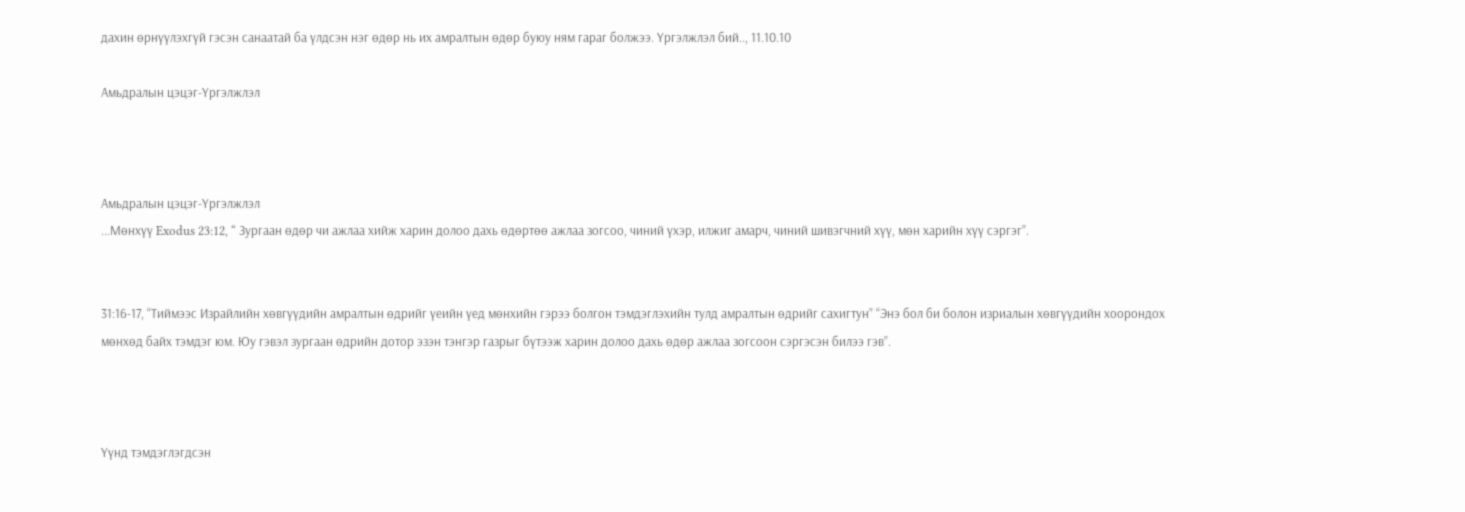дахин өрнүүлэхгүй гэсэн санаатай ба үлдсэн нэг өдөр нь их амралтын өдөр буюу ням гараг болжээ. Үргэлжлэл бий.., 11.10.10

Амьдралын цэцэг-Үргэлжлэл



Амьдралын цэцэг-Үргэлжлэл
...Мөнхүү Exodus 23:12, “ Зургаан өдөр чи ажлаа хийж харин долоо дахь өдөртөө ажлаа зогсоо, чиний үхэр, илжиг амарч, чиний шивэгчний хүү, мөн харийн хүү сэргэг”.


31:16-17, “Тиймээс Израйлийн хөвгүүдийн амралтын өдрийг үеийн үед мөнхийн гэрээ болгон тэмдэглэхийн тулд амралтын өдрийг сахигтун” “Энэ бол би болон изриалын хөвгүүдийн хоорондох мөнхөд байх тэмдэг юм. Юу гэвэл зургаан өдрийн дотор эзэн тэнгэр газрыг бүтээж харин долоо дахь өдөр ажлаа зогсоон сэргэсэн билээ гэв”.



Үүнд тэмдэглэгдсэн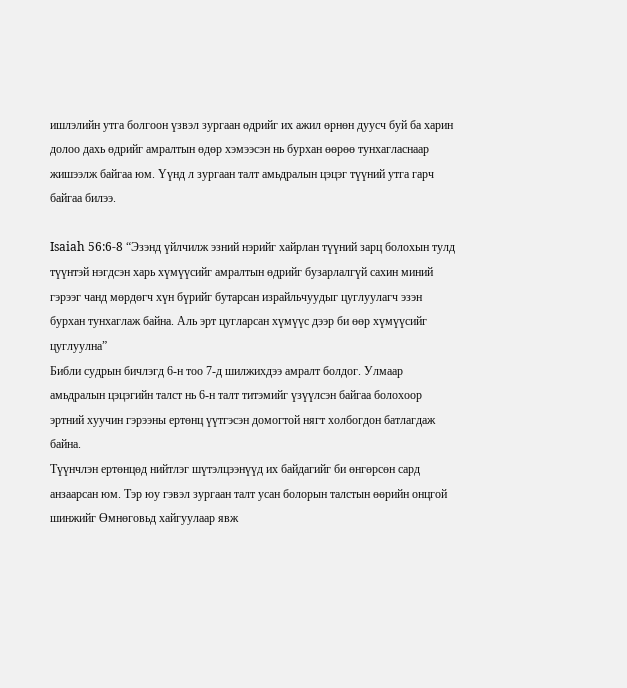ишлэлийн утга болгоон үзвэл зургаан өдрийг их ажил өрнөн дуусч буй ба харин долоо дахь өдрийг амралтын өдөр хэмээсэн нь бурхан өөрөө тунхагласнаар жишээлж байгаа юм. Үүнд л зургаан талт амьдралын цэцэг түүний утга гарч байгаа билээ.

Isaiah 56:6-8 “Эзэнд үйлчилж эзний нэрийг хайрлан түүний зарц болохын тулд түүнтэй нэгдсэн харь хүмүүсийг амралтын өдрийг бузарлалгүй сахин миний гэрээг чанд мөрдөгч хүн бүрийг бутарсан израйльчуудыг цуглуулагч эзэн бурхан тунхаглаж байна. Аль эрт цугларсан хүмүүс дээр би өөр хүмүүсийг цуглуулна”
Библи судрын бичлэгд 6-н тоо 7-д шилжихдээ амралт болдог. Улмаар амьдралын цэцэгийн талст нь 6-н талт титэмийг үзүүлсэн байгаа болохоор эртний хуучин гэрээны ертөнц үүтгэсэн домогтой нягт холбогдон батлагдаж байна.
Түүнчлэн ертөнцөд нийтлэг шүтэлцээнүүд их байдагийг би өнгөрсөн сард анзаарсан юм. Тэр юу гэвэл зургаан талт усан болорын талстын өөрийн онцгой шинжийг Өмнөговьд хайгуулаар явж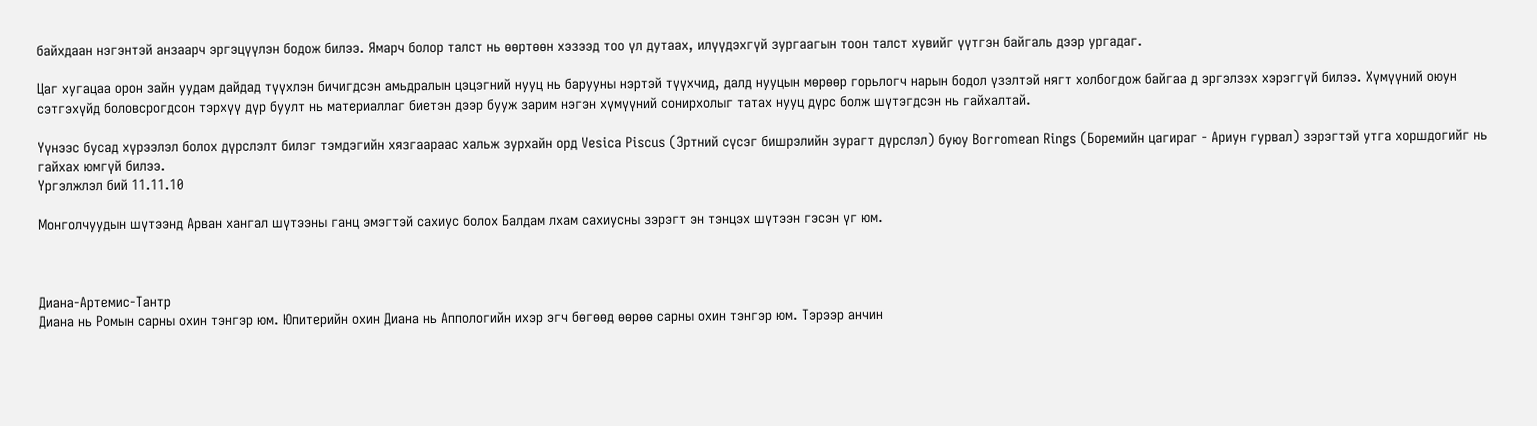байхдаан нэгэнтэй анзаарч эргэцүүлэн бодож билээ. Ямарч болор талст нь өөртөөн хэзээд тоо үл дутаах, илүүдэхгүй зургаагын тоон талст хувийг үүтгэн байгаль дээр ургадаг.

Цаг хугацаа орон зайн уудам дайдад түүхлэн бичигдсэн амьдралын цэцэгний нууц нь барууны нэртэй түүхчид, далд нууцын мөрөөр горьлогч нарын бодол үзэлтэй нягт холбогдож байгаа д эргэлзэх хэрэггүй билээ. Хүмүүний оюун сэтгэхүйд боловсрогдсон тэрхүү дүр буулт нь материаллаг биетэн дээр бууж зарим нэгэн хүмүүний сонирхолыг татах нууц дүрс болж шүтэгдсэн нь гайхалтай.

Үүнээс бусад хүрээлэл болох дүрслэлт билэг тэмдэгийн хязгаараас хальж зурхайн орд Vesica Piscus (Эртний сүсэг бишрэлийн зурагт дүрслэл) буюу Borromean Rings (Боремийн цагираг - Ариун гурвал) зэрэгтэй утга хоршдогийг нь гайхах юмгүй билээ.
Үргэлжлэл бий 11.11.10

Монголчуудын шүтээнд Арван хангал шүтээны ганц эмэгтэй сахиус болох Балдам лхам сахиусны зэрэгт эн тэнцэх шүтээн гэсэн үг юм.



Диана-Артемис-Тантр
Диана нь Ромын сарны охин тэнгэр юм. Юпитерийн охин Диана нь Аппологийн ихэр эгч бөгөөд өөрөө сарны охин тэнгэр юм. Тэрээр анчин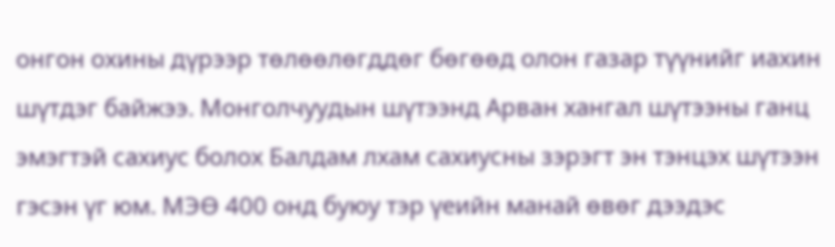онгон охины дүрээр төлөөлөгддөг бөгөөд олон газар түүнийг иахин шүтдэг байжээ. Монголчуудын шүтээнд Арван хангал шүтээны ганц эмэгтэй сахиус болох Балдам лхам сахиусны зэрэгт эн тэнцэх шүтээн гэсэн үг юм. МЭӨ 400 онд буюу тэр үеийн манай өвөг дээдэс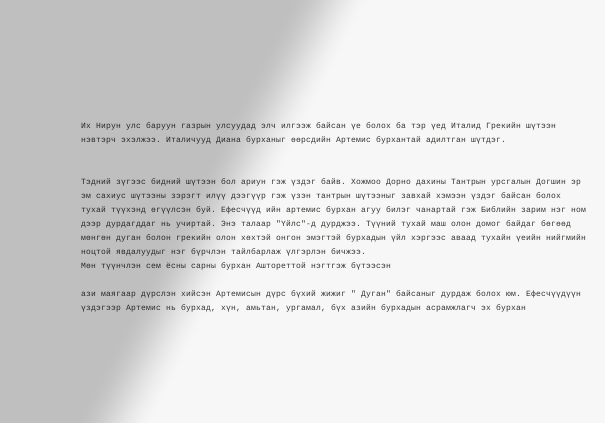Их Нирун улс баруун газрын улсуудад элч илгээж байсан үе болох ба тэр үед Италид Грекийн шүтээн нэвтэрч эхэлжээ. Италичууд Диана бурханыг өөрсдийн Артемис бурхантай адилтган шүтдэг.


Тэдний зүгээс бидний шүтээн бол ариун гэж үздэг байв. Хожмоо Дорно дахины Тантрын урсгалын Догшин эр эм сахиус шүтээны зэрэгт илүү дээгүүр гэж үзэн тантрын шүтээныг завхай хэмээн үздэг байсан болох тухай түүхэнд өгүүлсэн буй. Ефесчүүд ийн артемис бурхан агуу билэг чанартай гэж Библийн зарим нэг ном дээр дурдагддаг нь учиртай. Энэ талаар "Үйлс"-д дурджээ. Түүний тухай маш олон домог байдаг бөгөөд мөнгөн дуган болон грекийн олон хөхтэй онгон эмэгтэй бурхадын үйл хэргээс аваад тухайн үеийн нийгмийн ноцтой явдалуудыг нэг бүрчлэн тайлбарлаж үлгэрлэн бичжээ.
Мөн түүнчлэн сем ёсны сарны бурхан Аштореттой нэгтгэж бүтээсэн

ази маягаар дүрслэн хийсэн Артемисын дүрс бүхий жижиг " Дуган" байсаныг дурдаж болох юм. Ефесчүүдүүн үздэгээр Артемис нь бурхад, хүн, амьтан, ургамал, бүх азийн бурхадын асрамжлагч эх бурхан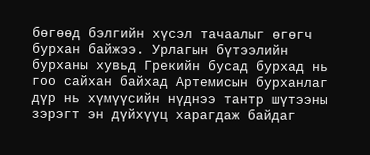бөгөөд бэлгийн хүсэл тачаалыг өгөгч бурхан байжээ. Урлагын бүтээлийн бурханы хувьд Грекийн бусад бурхад нь гоо сайхан байхад Артемисын бурханлаг дүр нь хүмүүсийн нүднээ тантр шүтээны зэрэгт эн дүйхүүц харагдаж байдаг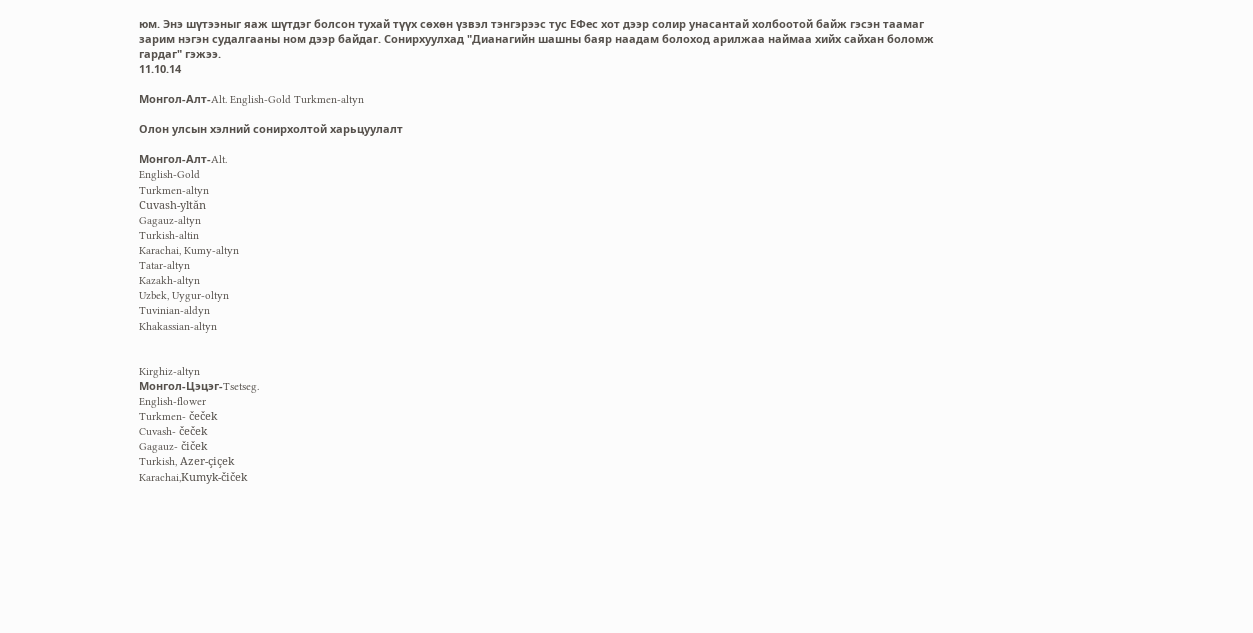юм. Энэ шүтээныг яаж шүтдэг болсон тухай түүх сөхөн үзвэл тэнгэрээс тус ЕФес хот дээр солир унасантай холбоотой байж гэсэн таамаг зарим нэгэн судалгааны ном дээр байдаг. Сонирхуулхад "Дианагийн шашны баяр наадам болоход арилжаа наймаа хийх сайхан боломж гардаг" гэжээ.
11.10.14

Монгол-Алт-Alt. English-Gold Turkmen-altyn

Олон улсын хэлний сонирхолтой харьцуулалт

Монгол-Алт-Alt.
English-Gold
Turkmen-altyn
Cuvash-yltăn
Gagauz-altyn
Turkish-altin
Karachai, Kumy-altyn
Tatar-altyn
Kazakh-altyn
Uzbek, Uygur-oltyn
Tuvinian-aldyn
Khakassian-altyn


Kirghiz-altyn
Монгол-Цэцэг-Tsetseg.
English-flower
Turkmen- čeček
Cuvash- čeček
Gagauz- čiček
Turkish, Azer-çiçek
Karachai,Kumyk-čiček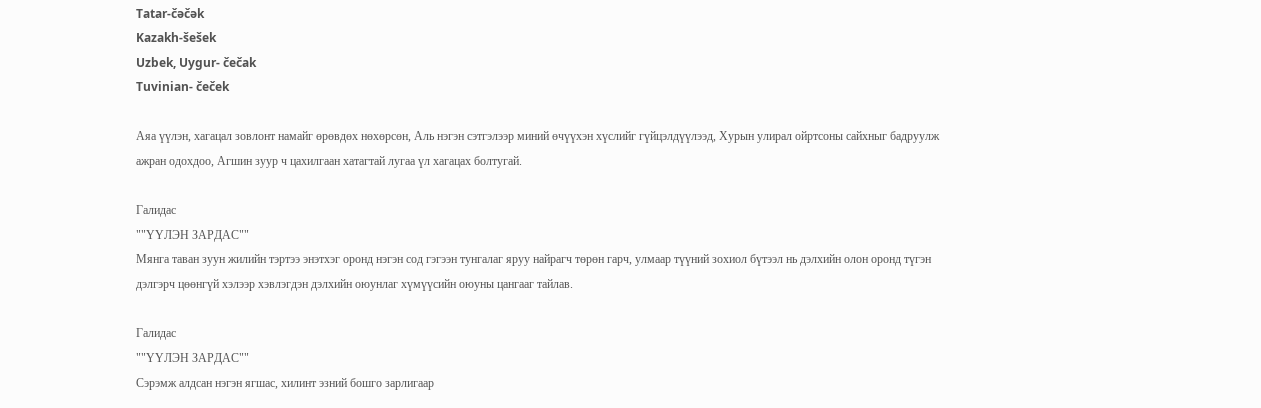Tatar-čəčək
Kazakh-šešek
Uzbek, Uygur- čečak
Tuvinian- čeček

Аяа үүлэн, хагацал зовлонт намайг өрөвдөх нөхөрсөн, Аль нэгэн сэтгэлээр миний өчүүхэн хүслийг гүйцэлдүүлээд, Хурын улирал ойртсоны сайхныг бадруулж ажран одохдоо, Агшин зуур ч цахилгаан хатагтай лугаа үл хагацах болтугай.

Галидас
""ҮҮЛЭН ЗАРДАС""
Мянга таван зуун жилийн тэртээ энэтхэг оронд нэгэн сод гэгээн тунгалаг яруу найрагч төрөн гарч, улмаар түүний зохиол бүтээл нь дэлхийн олон оронд түгэн дэлгэрч цөөнгүй хэлээр хэвлэгдэн дэлхийн оюунлаг хүмүүсийн оюуны цангааг тайлав.

Галидас
""ҮҮЛЭН ЗАРДАС""
Сэрэмж алдсан нэгэн ягшас, хилинт эзний бошго зарлигаар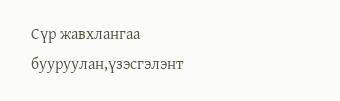Сүр жавхлангаа бууруулан,үзэсгэлэнт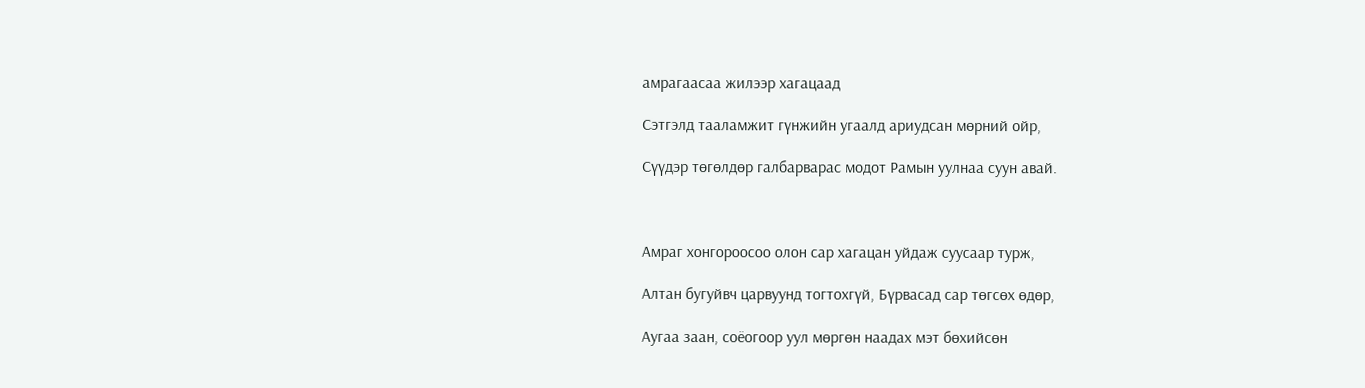амрагаасаа жилээр хагацаад

Сэтгэлд тааламжит гүнжийн угаалд ариудсан мөрний ойр,

Сүүдэр төгөлдөр галбарварас модот Рамын уулнаа суун авай.



Амраг хонгороосоо олон сар хагацан уйдаж суусаар турж,

Алтан бугуйвч царвуунд тогтохгүй, Бүрвасад сар төгсөх өдөр,

Аугаа заан, соёогоор уул мөргөн наадах мэт бөхийсөн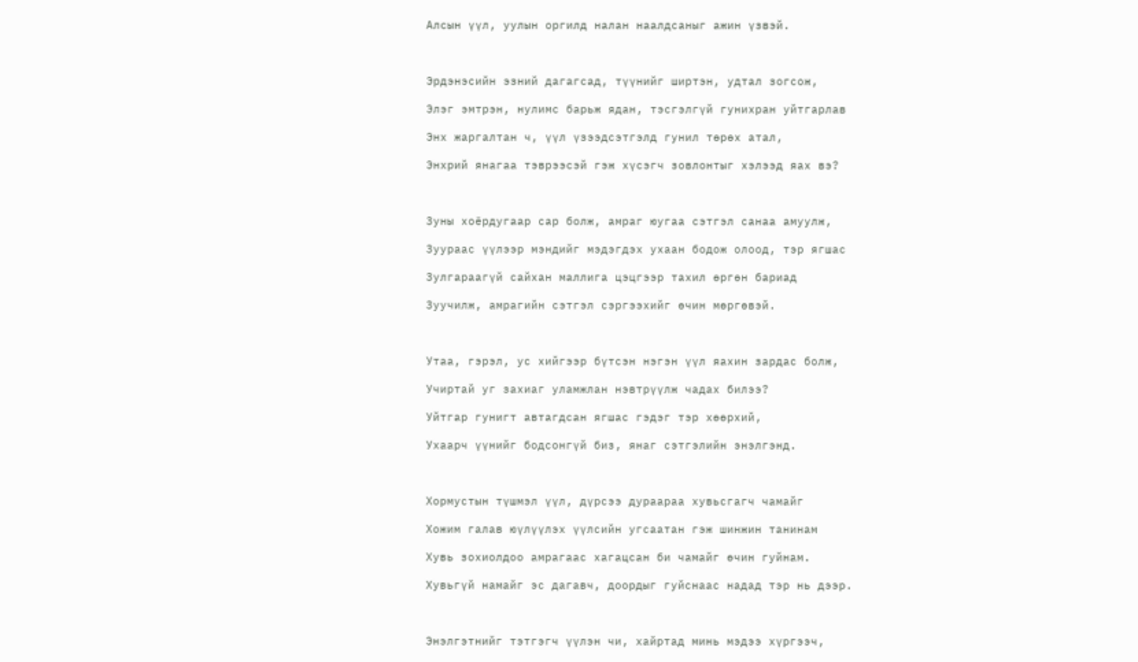Алсын үүл, уулын оргилд налан наалдсаныг ажин үзвэй.



Эрдэнэсийн эзний дагагсад, түүнийг ширтэн, удтал зогсож,

Элэг эмтрэн, нулимс барьж ядан, тэсгэлгүй гунихран уйтгарлав

Энх жаргалтан ч, үүл үзээдсэтгэлд гунил төрөх атал,

Энхрий янагаа тэврээсэй гэж хүсэгч зовлонтыг хэлээд яах вэ?



Зуны хоёрдугаар сар болж, амраг юугаа сэтгэл санаа амуулж,

Зуураас үүлээр мэндийг мэдэгдэх ухаан бодож олоод, тэр ягшас

Зулгараагүй сайхан маллига цэцгээр тахил өргөн бариад

Зуучилж, амрагийн сэтгэл сэргээхийг өчин мөргөвэй.



Утаа, гэрэл, ус хийгээр бүтсэн нэгэн үүл яахин зардас болж,

Учиртай уг захиаг уламжлан нэвтрүүлж чадах билээ?

Уйтгар гунигт автагдсан ягшас гэдэг тэр хөөрхий,

Ухаарч үүнийг бодсонгүй биз, янаг сэтгэлийн энэлгэнд.



Хормустын түшмэл үүл, дүрсээ дураараа хувьсгагч чамайг

Хожим галав юүлүүлэх үүлсийн угсаатан гэж шинжин танинам

Хувь зохиолдоо амрагаас хагацсан би чамайг өчин гуйнам.

Хувьгүй намайг эс дагавч, доордыг гуйснаас надад тэр нь дээр.



Энэлгэтнийг тэтгэгч үүлэн чи, хайртад минь мэдээ хүргээч,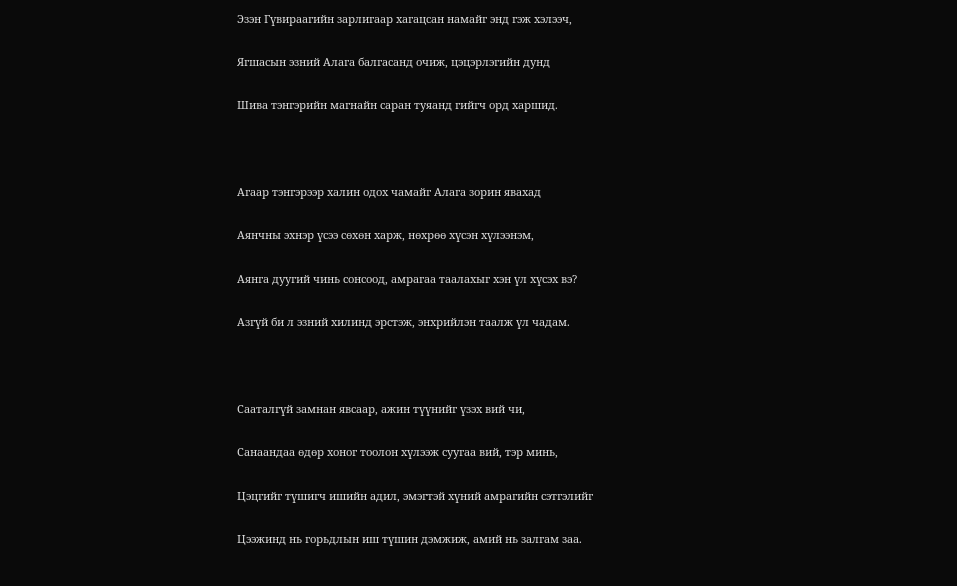Эзэн Гүвираагийн зарлигаар хагацсан намайг энд гэж хэлээч,

Ягшасын эзний Алага балгасанд очиж, цэцэрлэгийн дунд

Шива тэнгэрийн магнайн саран туяанд гийгч орд харшид.



Агаар тэнгэрээр халин одох чамайг Алага зорин явахад

Аянчны эхнэр үсээ сөхөн харж, нөхрөө хүсэн хүлээнэм,

Аянга дуугий чинь сонсоод, амрагаа таалахыг хэн үл хүсэх вэ?

Азгүй би л эзний хилинд эрстэж, энхрийлэн таалж үл чадам.



Сааталгүй замнан явсаар, ажин түүнийг үзэх вий чи,

Санаандаа өдөр хоног тоолон хүлээж суугаа вий, тэр минь,

Цэцгийг түшигч ишийн адил, эмэгтэй хүний амрагийн сэтгэлийг

Цээжинд нь горьдлын иш түшин дэмжиж, амий нь залгам заа.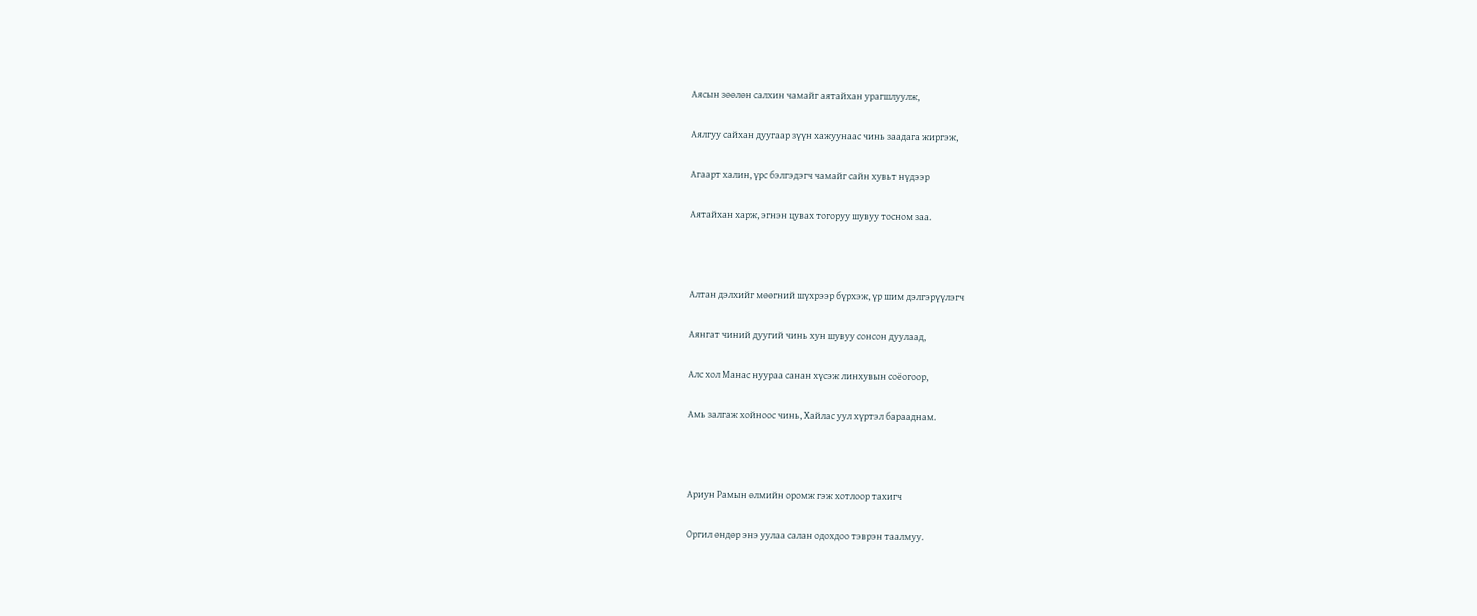Аясын зөөлөн салхин чамайг аятайхан урагшлуулж,

Аялгуу сайхан дуугаар зүүн хажуунаас чинь заадага жиргэж,

Агаарт халин, үрс бэлгэдэгч чамайг сайн хувьт нүдээр

Аятайхан харж, эгнэн цувах тогоруу шувуу тосном заа.



Алтан дэлхийг мөөгний шүхрээр бүрхэж, үр шим дэлгэрүүлэгч

Аянгат чиний дуугий чинь хун шувуу сонсон дуулаад,

Алс хол Манас нуураа санан хүсэж линхувын соёогоор,

Амь залгаж хойноос чинь, Хайлас уул хүртэл барааднам.



Ариун Рамын өлмийн оромж гэж хотлоор тахигч

Оргил өндөр энэ уулаа салан одохдоо тэврэн таалмуу.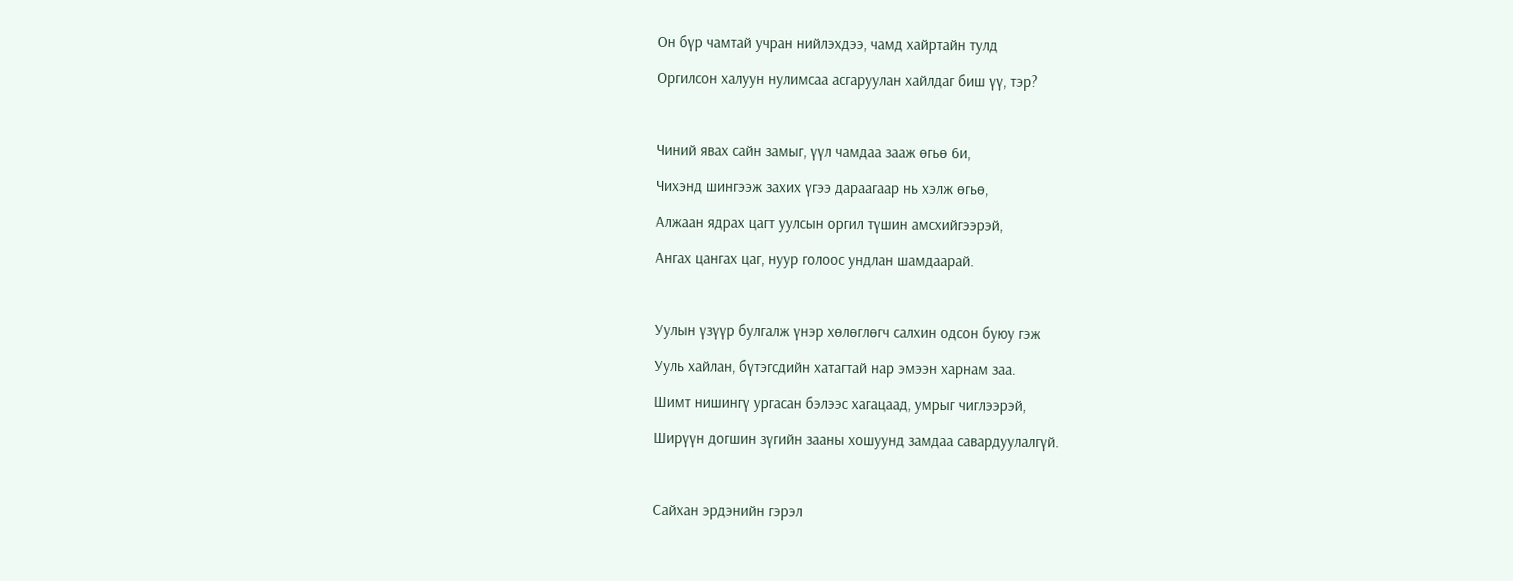Он бүр чамтай учран нийлэхдээ, чамд хайртайн тулд

Оргилсон халуун нулимсаа асгаруулан хайлдаг биш үү, тэр?



Чиний явах сайн замыг, үүл чамдаа зааж өгьө 6и,

Чихэнд шингээж захих үгээ дараагаар нь хэлж өгьө,

Алжаан ядрах цагт уулсын оргил түшин амсхийгээрэй,

Ангах цангах цаг, нуур голоос ундлан шамдаарай.



Уулын үзүүр булгалж үнэр хөлөглөгч салхин одсон буюу гэж

Ууль хайлан, бүтэгсдийн хатагтай нар эмээн харнам заа.

Шимт нишингү ургасан бэлээс хагацаад, умрыг чиглээрэй,

Ширүүн догшин зүгийн зааны хошуунд замдаа савардуулалгүй.



Сайхан эрдэнийн гэрэл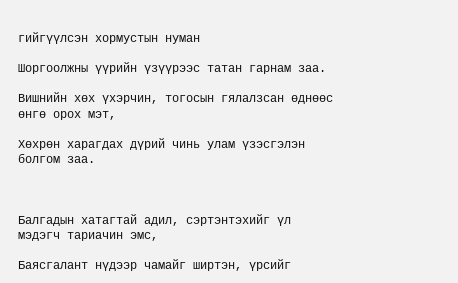гийгүүлсэн хормустын нуман

Шоргоолжны үүрийн үзүүрээс татан гарнам заа.

Вишнийн хөх үхэрчин, тогосын гялалзсан өднөөс өнгө орох мэт,

Хөхрөн харагдах дүрий чинь улам үзэсгэлэн болгом заа.



Балгадын хатагтай адил, сэртэнтэхийг үл мэдэгч тариачин эмс,

Баясгалант нүдээр чамайг ширтэн, үрсийг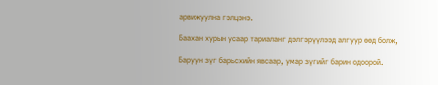арвижуулна гэлцэнэ.

Баахан хурын усаар тариаланг дэлгэрүүлээд алгуур өөд болж,

Баруун зүг барьсхийн явсаар, умар зүгийг барин одоорой.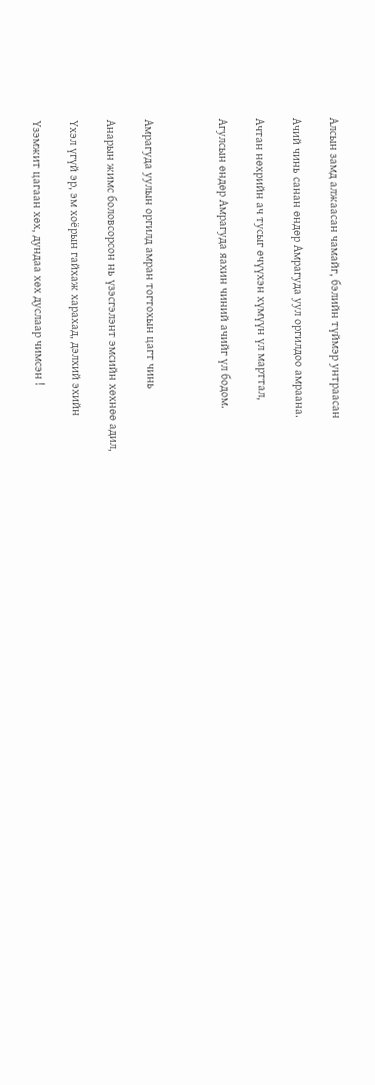Алсын замд алжаасан чамайг, бэлийн түймэр унтраасан

Ачий чинь санан өндөр Амрагуда уул оргилдоо амраана.

Aчтан нөхрийн ач тусыг өчүүхэн хүмүүн үл марттал,

Агулсын өндөр Амрагуда яахин чиний ачийг үл бодом.



Амрагуда уулын оргилд амран тогтохын цагт чинь

Анарын жимс боловсорсон нь үзэсгэлэнт эмсийн хөхнөө адил,

Үхэл үгүй эр, эм хоёрын гайхаж харахад, дэлхий эхийн

Үзэмжит цагаан хөх, дундаа хөх дуслаар чимсэн !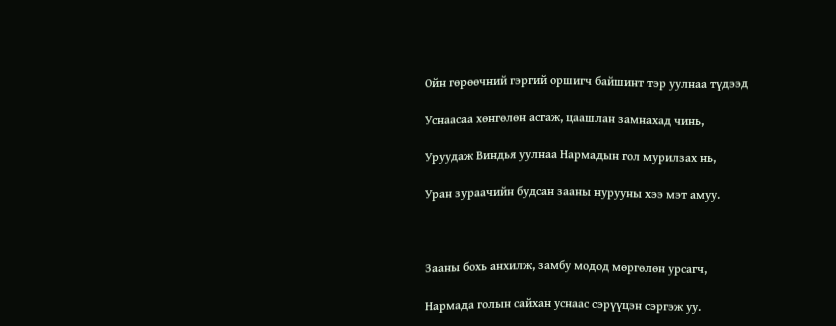Ойн гөрөөчний гэргий оршигч байшинт тэр уулнаа түдээд

Уснаасаа хөнгөлөн асгаж, цаашлан замнахад чинь,

Уруудаж Виндья уулнаа Нармадын гол мурилзах нь,

Уран зураачийн будсан зааны нурууны хээ мэт амуу.



Зааны бохь анхилж, замбу модод мөргөлөн урсагч,

Нармада голын сайхан уснаас сэрүүцэн сэргэж уу.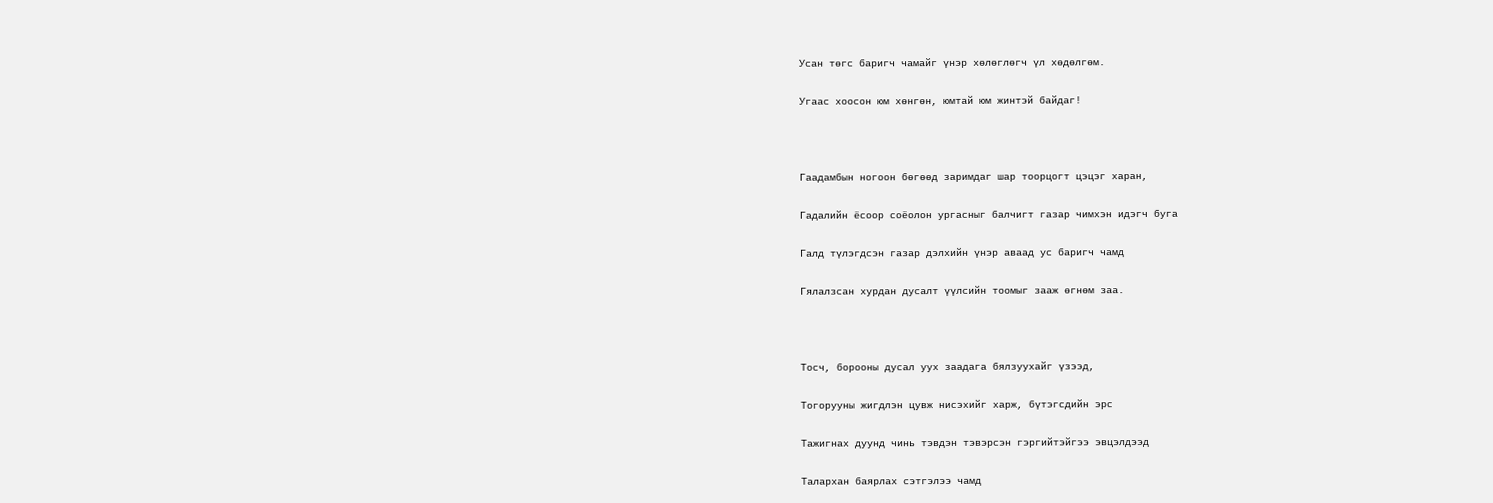Усан төгс баригч чамайг үнэр хөлөглөгч үл хөдөлгөм.

Угаас хоосон юм хөнгөн, юмтай юм жинтэй байдаг!



Гаадамбын ногоон бөгөөд заримдаг шар тоорцогт цэцэг харан,

Гадалийн ёсоор соёолон ургасныг балчигт газар чимхэн идэгч буга

Галд түлэгдсэн газар дэлхийн үнэр аваад ус баригч чамд

Гялалзсан хурдан дусалт үүлсийн тоомыг зааж өгнөм заа.



Тосч, борооны дусал уух заадага бялзуухайг үзээд,

Тогорууны жигдлэн цувж нисэхийг харж, бүтэгсдийн эрс

Тажигнах дуунд чинь тэвдэн тэвэрсэн гэргийтэйгээ эвцэлдээд

Талархан баярлах сэтгэлээ чамд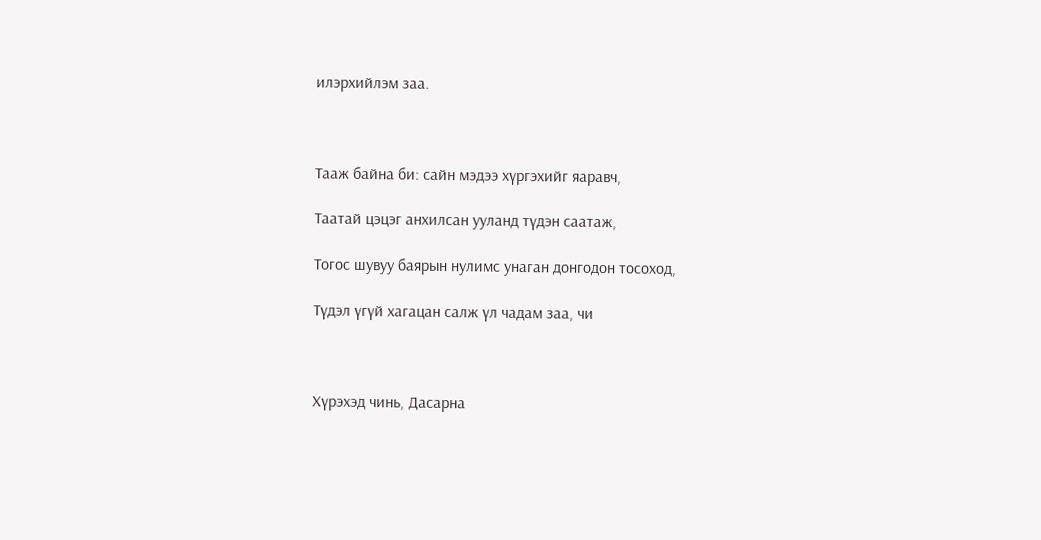илэрхийлэм заа.



Тааж байна би: сайн мэдээ хүргэхийг яаравч,

Таатай цэцэг анхилсан ууланд түдэн саатаж,

Тогос шувуу баярын нулимс унаган донгодон тосоход,

Түдэл үгүй хагацан салж үл чадам заа, чи



Хүрэхэд чинь, Дасарна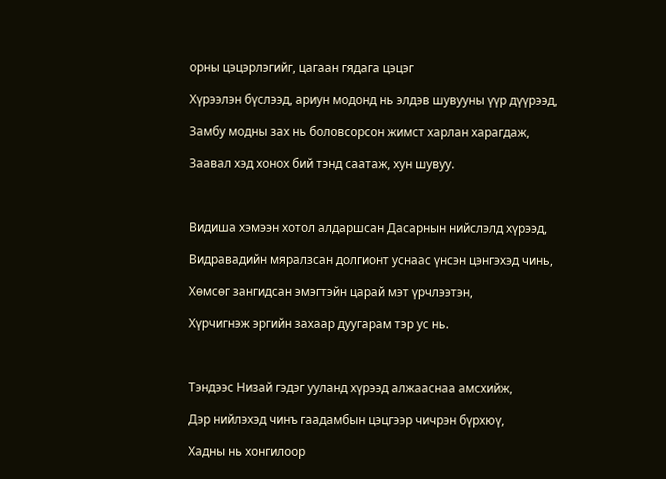орны цэцэрлэгийг, цагаан гядага цэцэг

Хүрээлэн бүслээд, ариун модонд нь элдэв шувууны үүр дүүрээд,

Замбу модны зах нь боловсорсон жимст харлан харагдаж,

Заавал хэд хонох бий тэнд саатаж, хун шувуу.



Видиша хэмээн хотол алдаршсан Дасарнын нийслэлд хүрээд,

Видравадийн мяралзсан долгионт уснаас үнсэн цэнгэхэд чинь,

Хөмсөг зангидсан эмэгтэйн царай мэт үрчлээтэн,

Хүрчигнэж эргийн захаар дуугарам тэр ус нь.



Тэндээс Низай гэдэг ууланд хүрээд алжааснаа амсхийж,

Дэр нийлэхэд чинъ гаадамбын цэцгээр чичрэн бүрхюү,

Хадны нь хонгилоор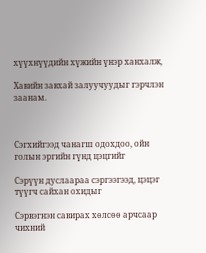хүүхнүүдийн хүжийн үнэр ханхалж,

Хавийн завхай залуучуудыг гэрчлэн заанам.



Сэгхийгээд чанагш одохдоо, ойн голын эргийн гүнд цэцгийг

Сэрүүн дуслаараа сэргээгээд, цэцэг түүгч сайхан охидыг

Сэрвэгнэн савирах хөлсөө арчсаар чихний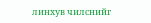линхув чилснийг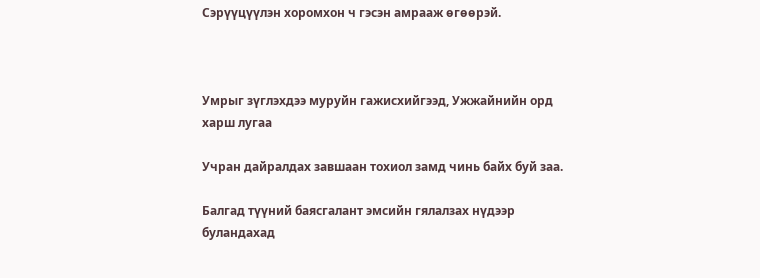Сэрүүцүүлэн хоромхон ч гэсэн амрааж өгөөрэй.



Умрыг зүглэхдээ муруйн гажисхийгээд, Ужжайнийн орд харш лугаа

Учран дайралдах завшаан тохиол замд чинь байх буй заа.

Балгад түүний баясгалант эмсийн гялалзах нүдээр буландахад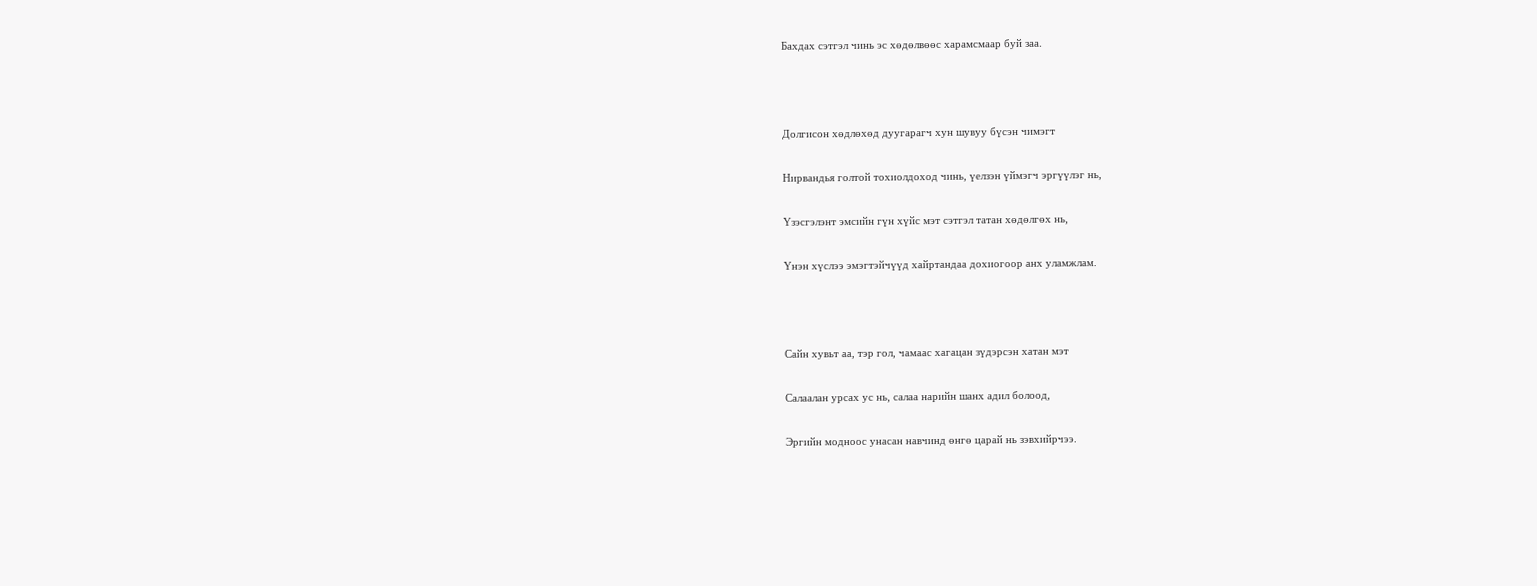Бахдах сэтгэл чинь эс хөдөлвөөс харамсмаар буй заа.



Долгисон хөдлөхөд дуугарагч хун шувуу бүсэн чимэгт

Нирвандья голтой тохиолдоход чинь, үелзэн үймэгч эргүүлэг нь,

Үзэсгэлэнт эмсийн гүн хүйс мэт сэтгэл татан хөдөлгөх нь,

Үнэн хүслээ эмэгтэйчүүд хайртандаа дохиогоор анх уламжлам.



Сайн хувьт аа, тэр гол, чамаас хагацан зүдэрсэн хатан мэт

Салаалан урсах ус нь, салаа нарийн шанх адил болоод,

Эргийн модноос унасан навчинд өнгө царай нь зэвхийрчээ.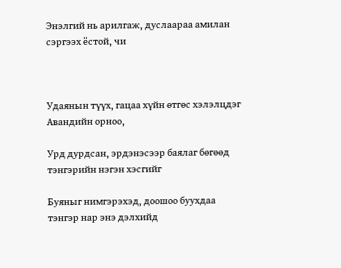Энэлгий нь арилгаж, дуслаараа амилан сэргээх ёстой, чи



Удаянын түүх, гацаа хүйн өтгөс хэлэлцдэг Авандийн орноо,

Урд дурдсан, эрдэнэсээр баялаг бөгөөд тэнгэрийн нэгэн хэсгийг

Буяныг нимгэрэхэд, доошоо буухдаа тэнгэр нар энэ дэлхийд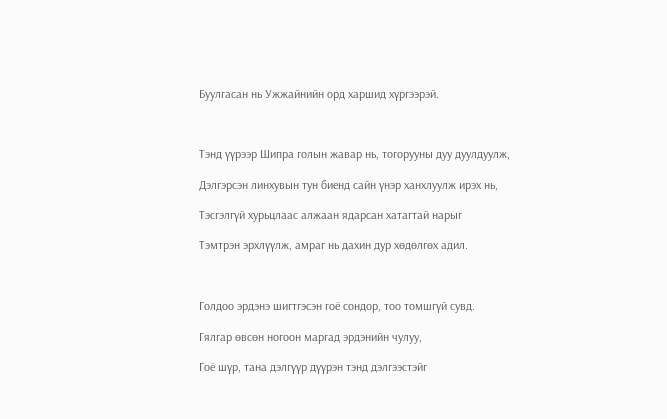Буулгасан нь Ужжайнийн орд харшид хүргээрэй.



Тэнд үүрээр Шипра голын жавар нь, тогорууны дуу дуулдуулж,

Дэлгэрсэн линхувын тун биенд сайн үнэр ханхлуулж ирэх нь,

Тэсгэлгүй хурьцлаас алжаан ядарсан хатагтай нарыг

Тэмтрэн эрхлүүлж, амраг нь дахин дур хөдөлгөх адил.



Голдоо эрдэнэ шигтгэсэн гоё сондор, тоо томшгүй сувд.

Гялгар өвсөн ногоон маргад эрдэнийн чулуу,

Гоё шүр, тана дэлгүүр дүүрэн тэнд дэлгээстэйг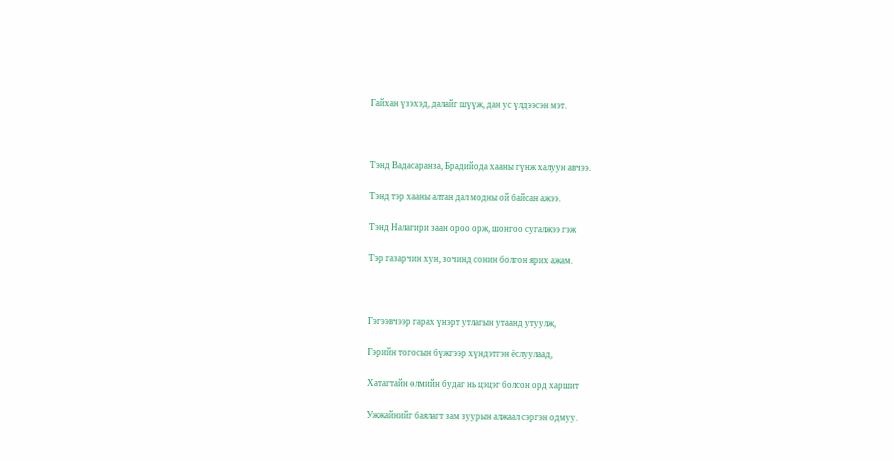Гайхан үзэхэд, далайг шүүж, дан ус үлдээсэн мэт.



Тэнд Вадасаранза, Брадийода хааны гүнж халуун авчээ.

Тэнд тэр хааны алтан дал модны ой байсан ажээ.

Тэнд Налагири заан ороо орж, шонгоо сугалжээ гэж

Тэр газарчин хун, зочинд сонин болгон ярих ажам.



Гэгээвчээр гарах үнэрт утлагын утаанд утуулж,

Гэрийн тогосын бүжгээр хүндэтгэн ёслуулаад,

Хатагтайн өлмийн будаг нь цэцэг болсон орд харшит

Ужжайнийг баялагт зам зуурын алжаал сэргэн одмуу.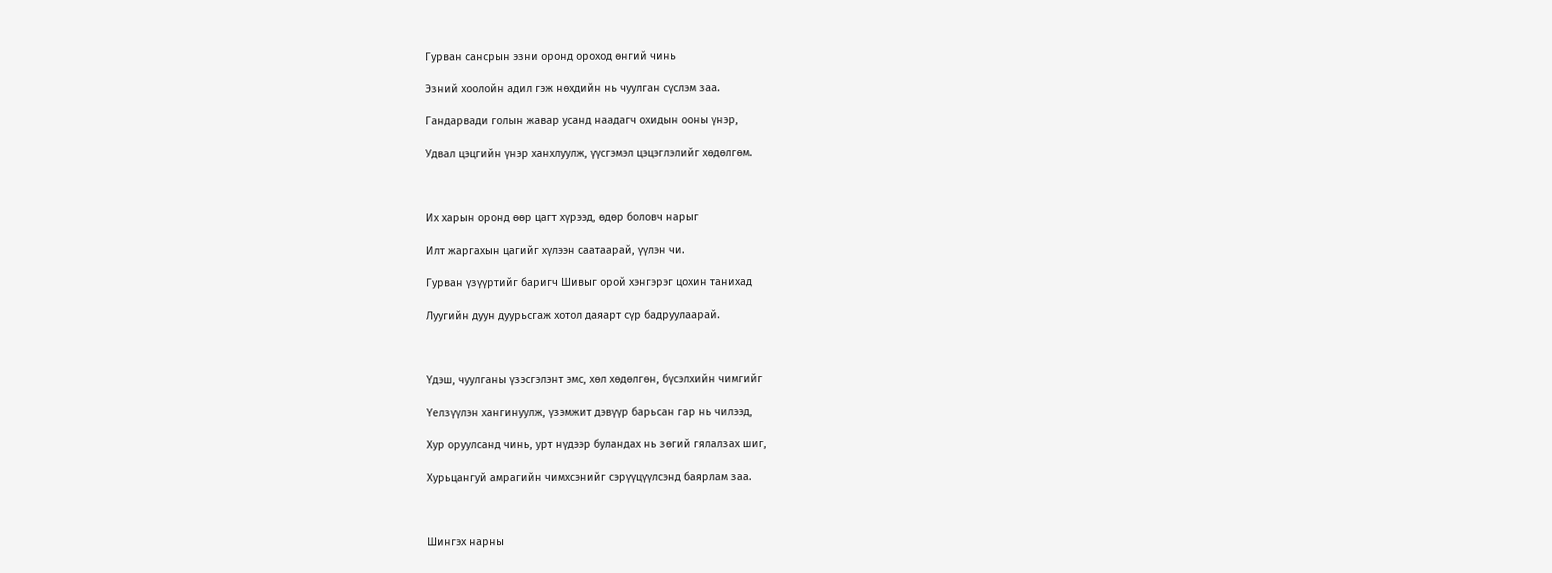Гурван сансрын эзни оронд ороход өнгий чинь

Эзний хоолойн адил гэж нөхдийн нь чуулган сүслэм заа.

Гандарвади голын жавар усанд наадагч охидын ооны үнэр,

Удвал цэцгийн үнэр ханхлуулж, үүсгэмэл цэцэглэлийг хөдөлгөм.



Их харын оронд өөр цагт хүрээд, өдөр боловч нарыг

Илт жаргахын цагийг хүлээн саатаарай, үүлэн чи.

Гурван үзүүртийг баригч Шивыг орой хэнгэрэг цохин танихад

Луугийн дуун дуурьсгаж хотол даяарт сүр бадруулаарай.



Үдэш, чуулганы үзэсгэлэнт эмс, хөл хөдөлгөн, бүсэлхийн чимгийг

Үелзүүлэн хангинуулж, үзэмжит дэвүүр барьсан гар нь чилээд,

Хур оруулсанд чинь, урт нүдээр буландах нь зөгий гялалзах шиг,

Хурьцангуй амрагийн чимхсэнийг сэрүүцүүлсэнд баярлам заа.



Шингэх нарны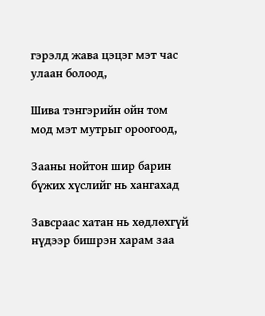гэрэлд жава цэцэг мэт час улаан болоод,

Шива тэнгэрийн ойн том мод мэт мутрыг ороогоод,

Зааны нойтон шир барин бүжих хүслийг нь хангахад

Завсраас хатан нь хөдлөхгүй нүдээр бишрэн харам заа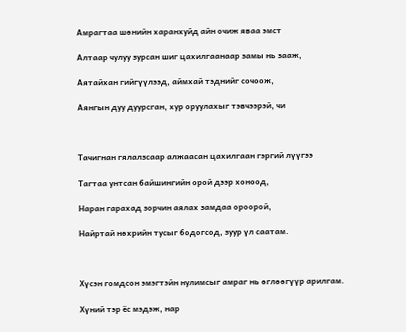Амрагтаа шөнийн харанхуйд айн очиж яваа эмст

Алтаар чулуу зурсан шиг цахилгаанаар замы нь зааж,

Аятайхан гийгүүлээд, аймхай тэднийг сочоож,

Аянгын дуу дуурсган, хур оруулахыг тэвчээрэй, чи



Тачигнан гялалзсаар алжаасан цахилгаан гэргий лүүгээ

Тагтаа унтсан байшингийн орой дээр хоноод,

Наран гарахад зорчин аялах замдаа ороорой,

Найртай нөхрийн тусыг бодогсод, зуур үл саатам.



Хүсэн гомдсон эмэгтэйн нулимсыг амраг нь өглөөгүүр арилгам.

Хүний тэр ёс мэдэж, нар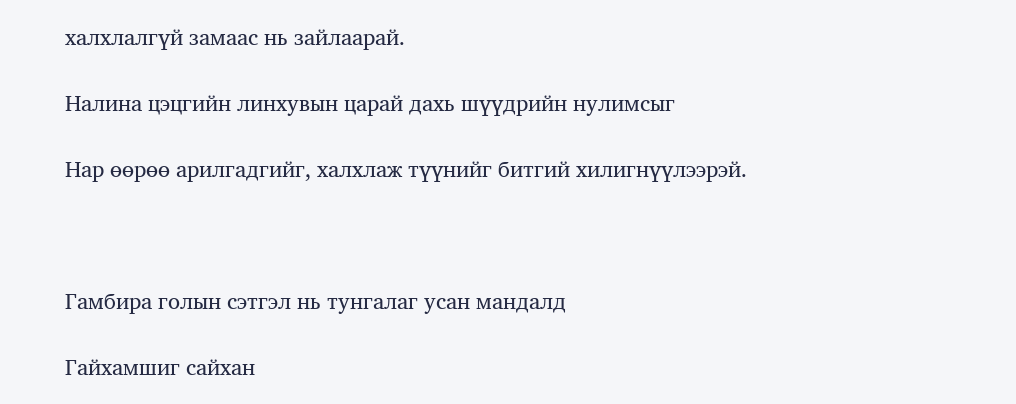халхлалгүй замаас нь зайлаарай.

Налина цэцгийн линхувын царай дахь шүүдрийн нулимсыг

Нар өөрөө арилгадгийг, халхлаж түүнийг битгий хилигнүүлээрэй.



Гамбира голын сэтгэл нь тунгалаг усан мандалд

Гайхамшиг сайхан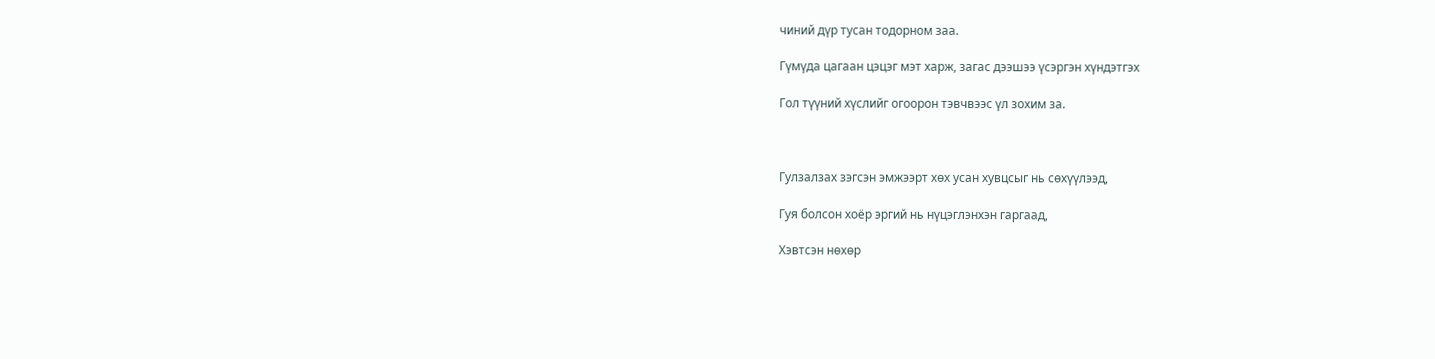чиний дүр тусан тодорном заа.

Гүмүда цагаан цэцэг мэт харж, загас дээшээ үсэргэн хүндэтгэх

Гол түүний хүслийг огоорон тэвчвээс үл зохим за.



Гулзалзах зэгсэн эмжээрт хөх усан хувцсыг нь сөхүүлээд,

Гуя болсон хоёр эргий нь нүцэглэнхэн гаргаад,

Хэвтсэн нөхөр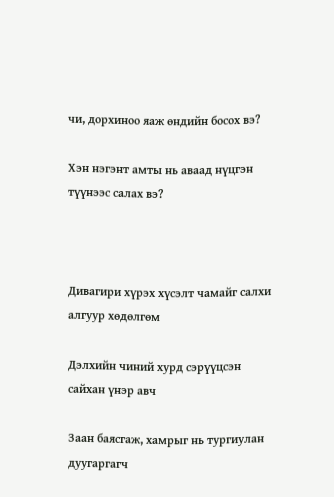чи, дорхиноо яаж өндийн босох вэ?

Хэн нэгэнт амты нь аваад нүцгэн түүнээс салах вэ?



Дивагири хүрэх хүсэлт чамайг салхи алгуур хөдөлгөм

Дэлхийн чиний хурд сэрүүцсэн сайхан үнэр авч

Заан баясгаж, хамрыг нь тургиулан дуугаргагч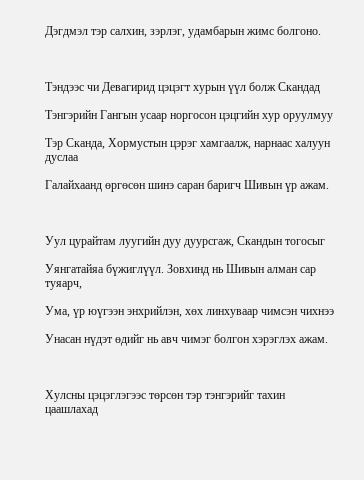Дэгдмэл тэр салхин, зэрлэг, удамбарын жимс болгоно.



Тэндээс чи Девагирид цэцэгт хурын үүл болж Скандад

Тэнгэрийн Гангын усаар норгосон цэцгийн хур оруулмуу

Тэр Сканда, Хормустын цэрэг хамгаалж, нарнаас халуун дуслаа

Галайхаанд өргөсөн шинэ саран баригч Шивын үр ажам.



Уул цурайтам луугийн дуу дуурсгаж, Скандын тогосыг

Уянгатайяа бүжиглүүл. Зовхинд нь Шивын алман сар туяарч,

Ума, үр юүгээн энхрийлэн, хөх линхуваар чимсэн чихнээ

Унасан нүдэт өдийг нь авч чимэг болгон хэрэглэх ажам.



Хулсны цэцэглэгээс төрсөн тэр тэнгэрийг тахин цаашлахад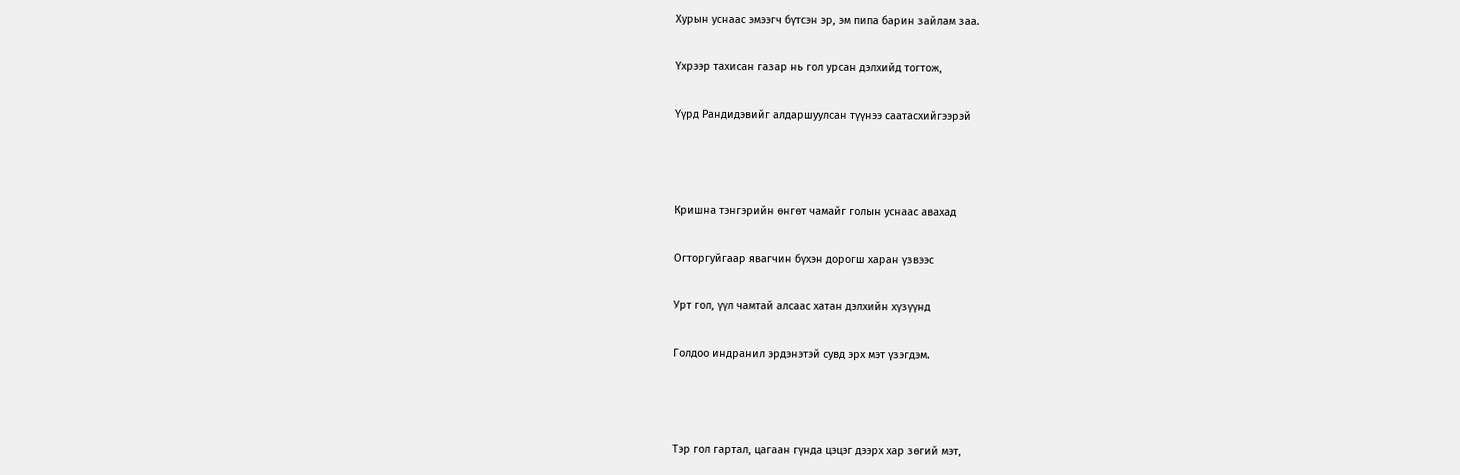Хурын уснаас эмээгч бүтсэн эр, эм пипа барин зайлам заа.

Үхрээр тахисан газар нь гол урсан дэлхийд тогтож,

Үүрд Рандидэвийг алдаршуулсан түүнээ саатасхийгээрэй



Кришна тэнгэрийн өнгөт чамайг голын уснаас авахад

Огторгуйгаар явагчин бүхэн дорогш харан үзвээс

Урт гол, үүл чамтай алсаас хатан дэлхийн хүзүүнд

Голдоо индранил эрдэнэтэй сувд эрх мэт үзэгдэм.



Тэр гол гартал, цагаан гүнда цэцэг дээрх хар зөгий мэт,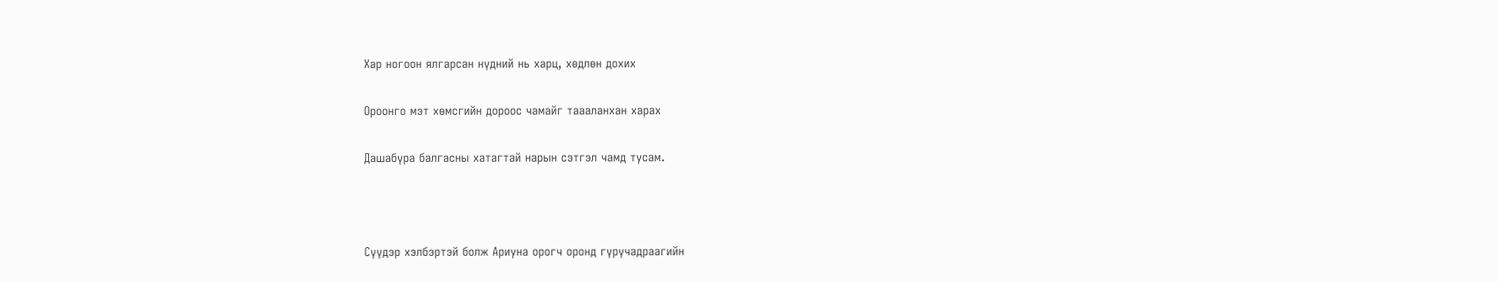Хар ногоон ялгарсан нүдний нь харц, хөдлөн дохих

Ороонго мэт хөмсгийн дороос чамайг таааланхан харах

Дашабүра балгасны хатагтай нарын сэтгэл чамд тусам.



Сүүдэр хэлбэртэй болж Ариуна орогч оронд гүрүчадраагийн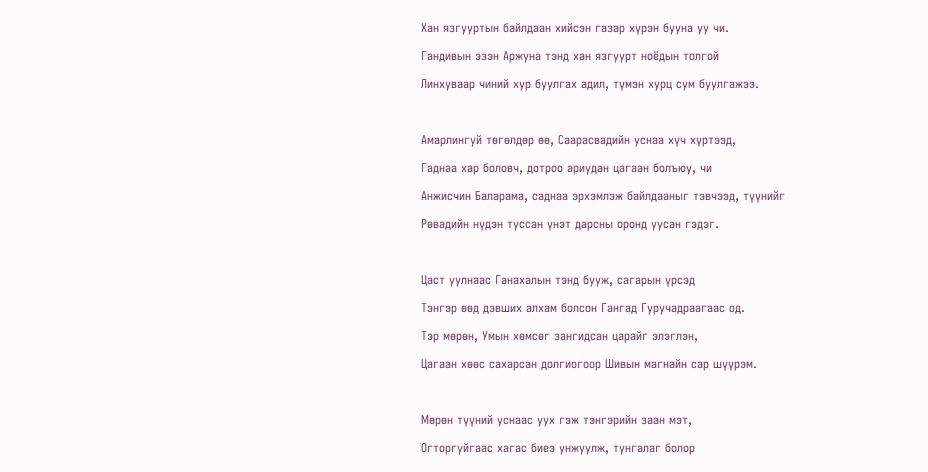Хан язгууртын байлдаан хийсэн газар хүрэн бууна уу чи.

Гандивын эзэн Аржуна тэнд хан язгуурт ноёдын толгой

Линхуваар чиний хур буулгах адил, түмэн хурц сум буулгажээ.



Амарлингуй төгөлдөр өө, Саарасвадийн уснаа хүч хүртээд,

Гаднаа хар боловч, дотроо ариудан цагаан болъюу, чи

Анжисчин Баларама, саднаа эрхэмлэж байлдааныг тэвчээд, түүнийг

Рөвадийн нүдэн туссан үнэт дарсны оронд уусан гэдэг.



Цаст уулнаас Ганахалын тэнд бууж, сагарын үрсэд

Тэнгэр өөд дэвших алхам болсон Гангад Гуручадраагаас од.

Тэр мөрөн, Умын хөмсөг зангидсан царайг элэглэн,

Цагаан хөөс сахарсан долгиогоор Шивын магнайн сар шүүрэм.



Мөрөн түүний уснаас уух гэж тэнгэрийн заан мэт,

Огторгуйгаас хагас биеэ унжуулж, тунгалаг болор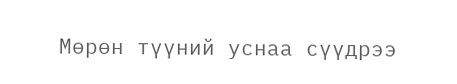Мөрөн түүний уснаа сүүдрээ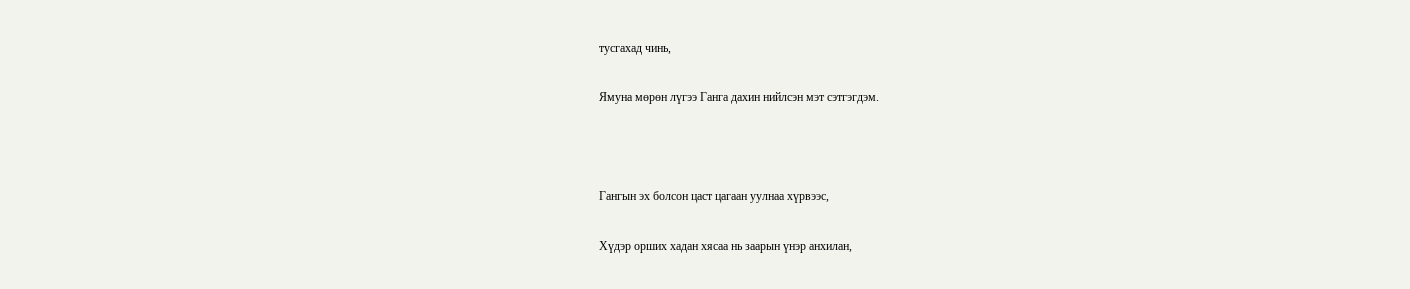тусгахад чинь,

Ямуна мөрөн лүгээ Ганга дахин нийлсэн мэт сэтгэгдэм.



Гангын эх болсон цаст цагаан уулнаа хүрвээс,

Хүдэр орших хадан хясаа нь заарын үнэр анхилан,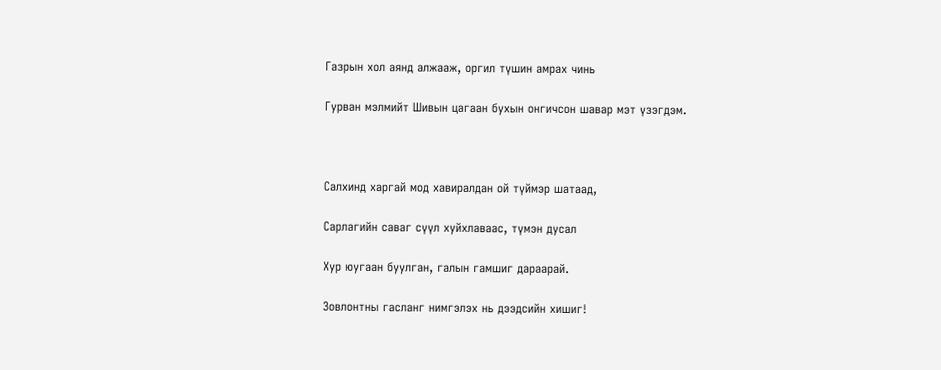Газрын хол аянд алжааж, оргил түшин амрах чинь

Гурван мэлмийт Шивын цагаан бухын онгичсон шавар мэт үзэгдэм.



Салхинд харгай мод хавиралдан ой түймэр шатаад,

Сарлагийн саваг сүүл хуйхлаваас, түмэн дусал

Хур юугаан буулган, галын гамшиг дараарай.

Зовлонтны гасланг нимгэлэх нь дээдсийн хишиг!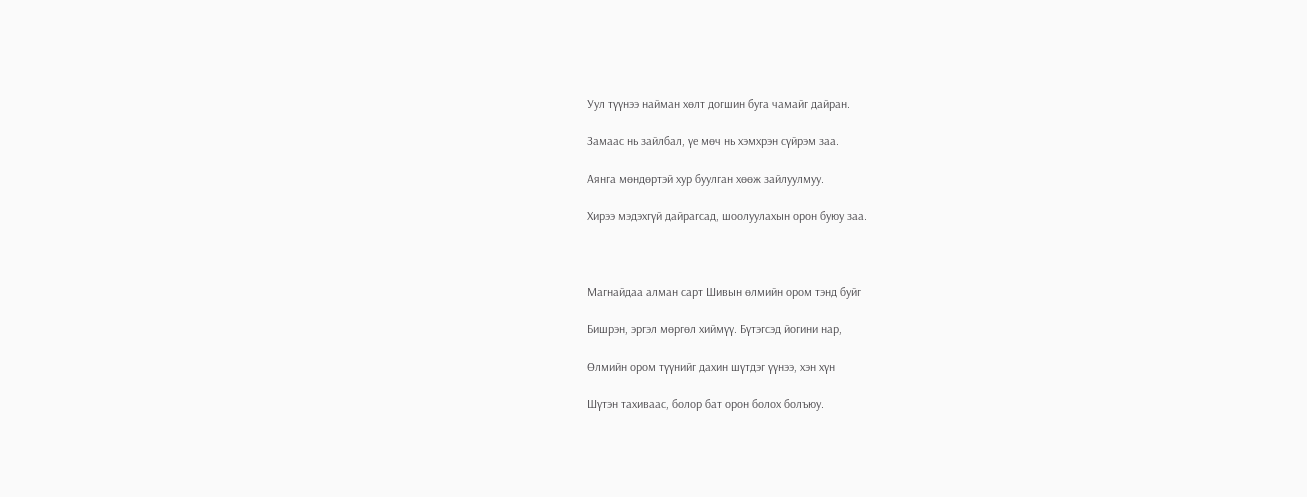Уул түүнээ найман хөлт догшин буга чамайг дайран.

Замаас нь зайлбал, үе мөч нь хэмхрэн сүйрэм заа.

Аянга мөндөртэй хур буулган хөөж зайлуулмуу.

Хирээ мэдэхгүй дайрагсад, шоолуулахын орон буюу заа.



Магнайдаа алман сарт Шивын өлмийн ором тэнд буйг

Бишрэн, эргэл мөргөл хиймүү. Бүтэгсэд йогини нар,

Өлмийн ором түүнийг дахин шүтдэг үүнээ, хэн хүн

Шүтэн тахиваас, болор бат орон болох болъюу.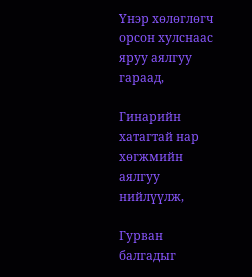Үнэр хөлөглөгч орсон хулснаас яруу аялгуу гараад,

Гинарийн хатагтай нар хөгжмийн аялгуу нийлүүлж,

Гурван балгадыг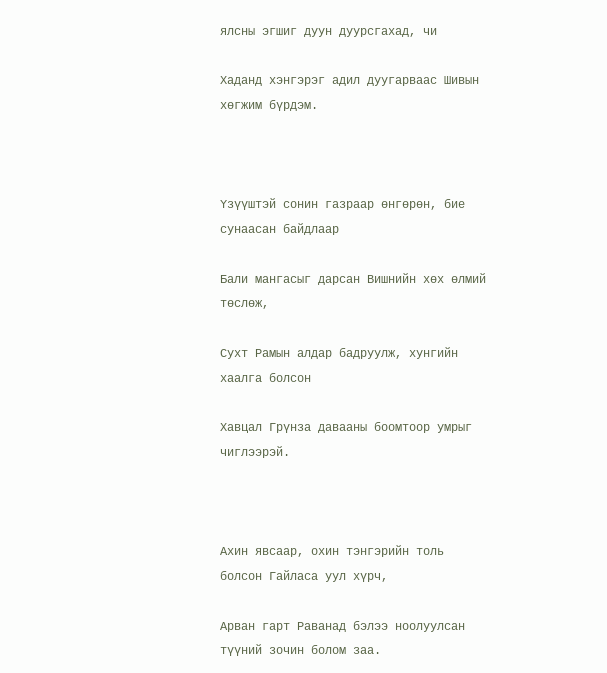ялсны эгшиг дуун дуурсгахад, чи

Хаданд хэнгэрэг адил дуугарваас Шивын хөгжим бүрдэм.



Үзүүштэй сонин газраар өнгөрөн, бие сунаасан байдлаар

Бали мангасыг дарсан Вишнийн хөх өлмий төслөж,

Сухт Рамын алдар бадруулж, хунгийн хаалга болсон

Хавцал Грүнза давааны боомтоор умрыг чиглээрэй.



Ахин явсаар, охин тэнгэрийн толь болсон Гайласа уул хүрч,

Арван гарт Раванад бэлээ ноолуулсан түүний зочин болом заа.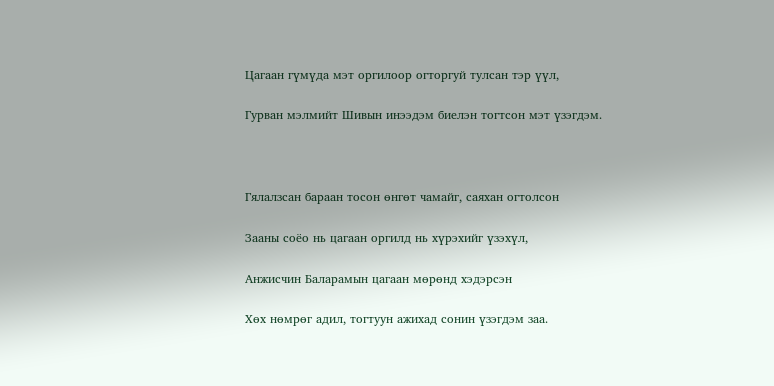Цагаан гүмүда мэт оргилоор огторгуй тулсан тэр үүл,

Гурван мэлмийт Шивын инээдэм биелэн тогтсон мэт үзэгдэм.



Гялалзсан бараан тосон өнгөт чамайг, саяхан огтолсон

Зааны соёо нь цагаан оргилд нь хүрэхийг үзэхүл,

Анжисчин Баларамын цагаан мөрөнд хэдэрсэн

Хөх нөмрөг адил, тогтуун ажихад сонин үзэгдэм заа.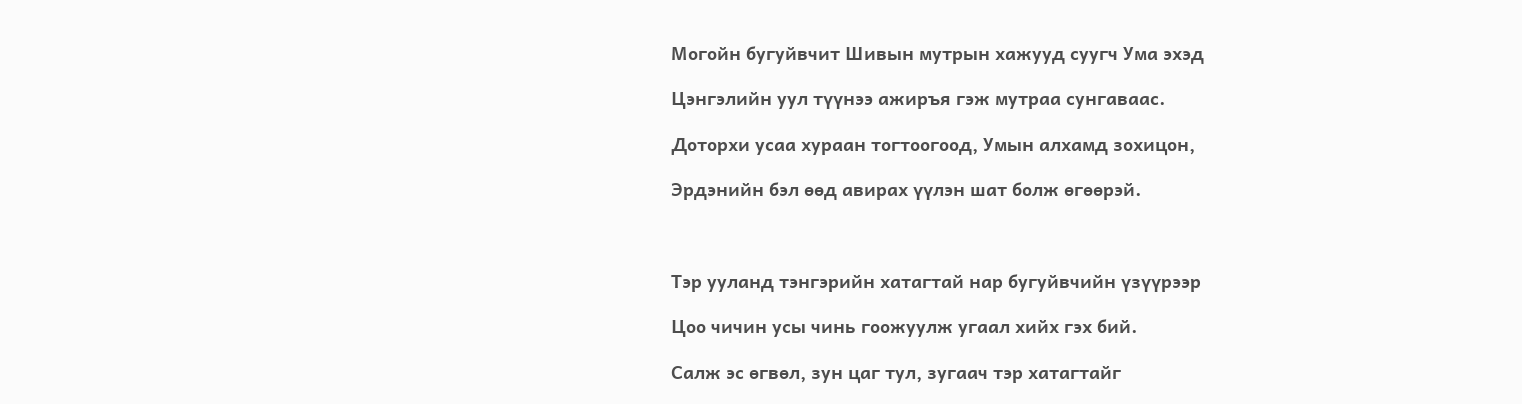Могойн бугуйвчит Шивын мутрын хажууд суугч Ума эхэд

Цэнгэлийн уул түүнээ ажиръя гэж мутраа сунгаваас.

Доторхи усаа хураан тогтоогоод, Умын алхамд зохицон,

Эрдэнийн бэл өөд авирах үүлэн шат болж өгөөрэй.



Тэр ууланд тэнгэрийн хатагтай нар бугуйвчийн үзүүрээр

Цоо чичин усы чинь гоожуулж угаал хийх гэх бий.

Салж эс өгвөл, зун цаг тул, зугаач тэр хатагтайг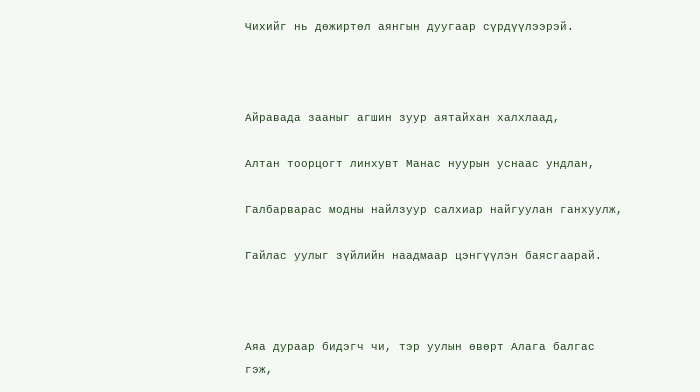Чихийг нь дөжиртөл аянгын дуугаар сүрдүүлээрэй.



Айравада зааныг агшин зуур аятайхан халхлаад,

Алтан тоорцогт линхувт Манас нуурын уснаас ундлан,

Галбарварас модны найлзуур салхиар найгуулан ганхуулж,

Гайлас уулыг зүйлийн наадмаар цэнгүүлэн баясгаарай.



Аяа дураар бидэгч чи, тэр уулын өвөрт Алага балгас гэж,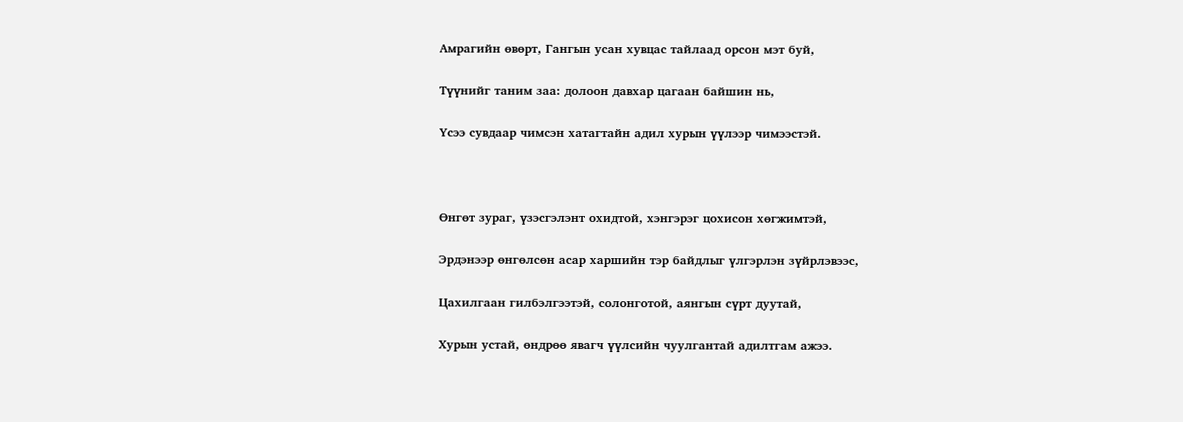Амрагийн өвөрт, Гангын усан хувцас тайлаад орсон мэт буй,

Түүнийг таним заа: долоон давхар цагаан байшин нь,

Үсээ сувдаар чимсэн хатагтайн адил хурын үүлээр чимээстэй.



Өнгөт зураг, үзэсгэлэнт охидтой, хэнгэрэг цохисон хөгжимтэй,

Эрдэнээр өнгөлсөн асар харшийн тэр байдлыг үлгэрлэн зүйрлэвээс,

Цахилгаан гилбэлгээтэй, солонготой, аянгын сүрт дуутай,

Хурын устай, өндрөө явагч үүлсийн чуулгантай адилтгам ажээ.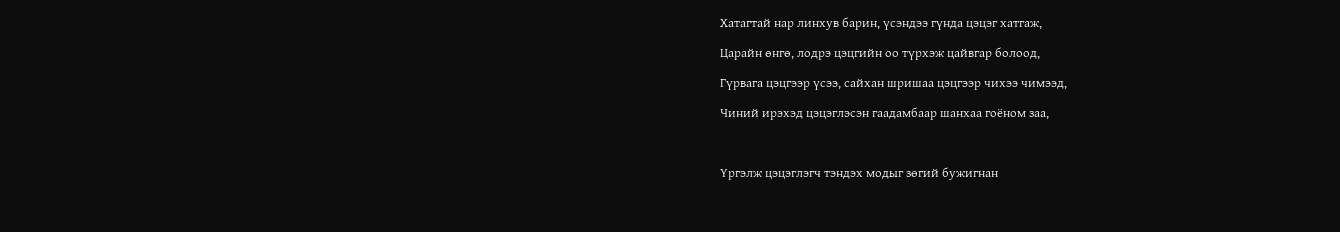Хатагтай нар линхув барин, үсэндээ гүнда цэцэг хатгаж,

Царайн өнгө, лодрэ цэцгийн оо түрхэж цайвгар болоод,

Гүрвага цэцгээр үсээ, сайхан шришаа цэцгээр чихээ чимээд,

Чиний ирэхэд цэцэглэсэн гаадамбаар шанхаа гоёном заа,



Үргэлж цэцэглэгч тэндэх модыг зөгий бужигнан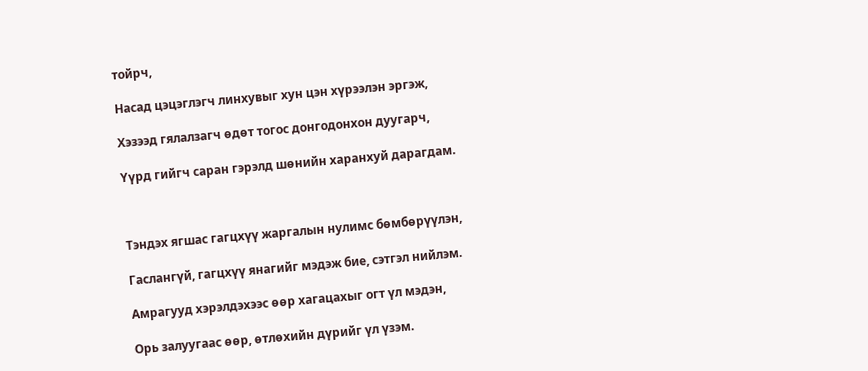тойрч,

Насад цэцэглэгч линхувыг хун цэн хүрээлэн эргэж,

Хэзээд гялалзагч өдөт тогос донгодонхон дуугарч,

Үүрд гийгч саран гэрэлд шөнийн харанхуй дарагдам.



Тэндэх ягшас гагцхүү жаргалын нулимс бөмбөрүүлэн,

Гаслангүй, гагцхүү янагийг мэдэж бие, сэтгэл нийлэм.

Амрагууд хэрэлдэхээс өөр хагацахыг огт үл мэдэн,

Орь залуугаас өөр, өтлөхийн дүрийг үл үзэм.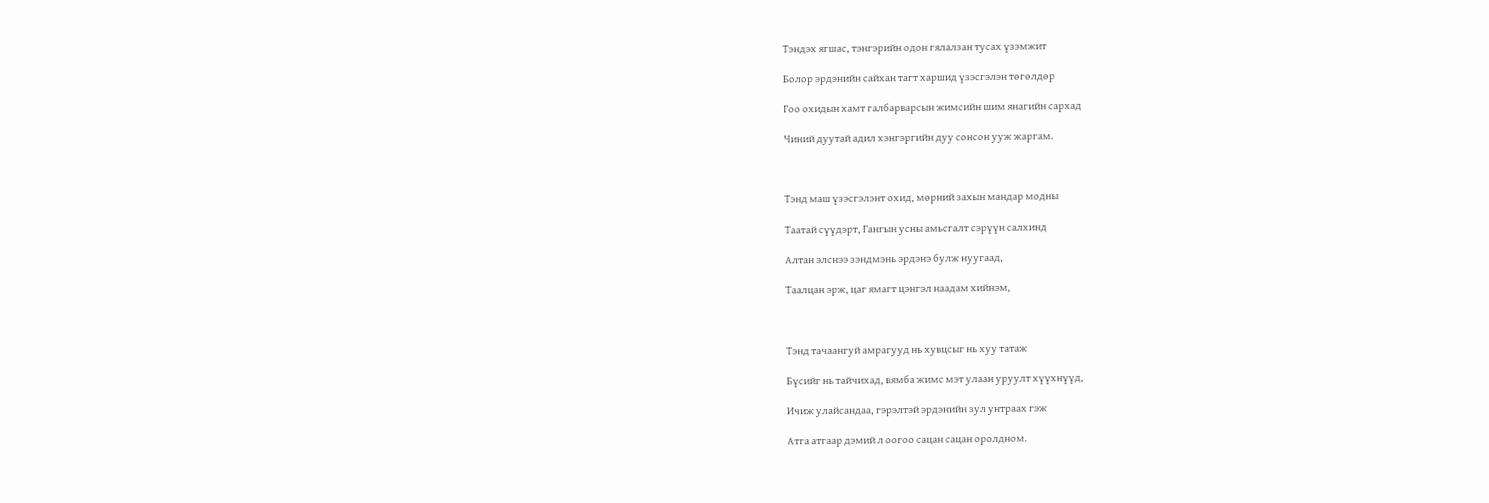Тэндэх ягшас, тэнгэрийн одон гялалзан тусах үзэмжит

Болор эрдэнийн сайхан тагт харшид үзэсгэлэн төгөлдөр

Гоо охидын хамт галбарварсын жимсийн шим янагийн сархад

Чиний дуутай адил хэнгэргийн дуу сонсон ууж жаргам.



Тэнд маш үзэсгэлэнт охид, мөрний захын мандар модны

Таатай сүүдэрт, Гангын усны амьсгалт сэрүүн салхинд

Алтан элснээ зэндмэнь эрдэнэ булж нуугаад,

Таалцан эрж, цаг ямагт цэнгэл наадам хийнэм,



Тэнд тачаангуй амрагууд нь хувцсыг нь хуу татаж

Бүсийг нь тайчихад, вямба жимс мэт улаан уруулт хүүхнүүд,

Ичиж улайсандаа, гэрэлтэй эрдэнийн зул унтраах гэж

Атга атгаар дэмий л оогоо сацан сацан оролдном.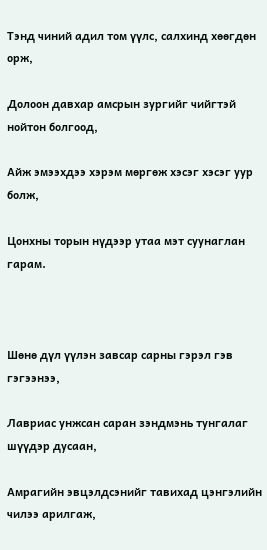Тэнд чиний адил том үүлс, салхинд хөөгдөн орж,

Долоон давхар амсрын зургийг чийгтэй нойтон болгоод,

Айж эмээхдээ хэрэм мөргөж хэсэг хэсэг уур болж,

Цонхны торын нүдээр утаа мэт суунаглан гарам.



Шөнө дүл үүлэн завсар сарны гэрэл гэв гэгээнээ,

Лавриас унжсан саран зэндмэнь тунгалаг шүүдэр дусаан,

Амрагийн эвцэлдсэнийг тавихад цэнгэлийн чилээ арилгаж,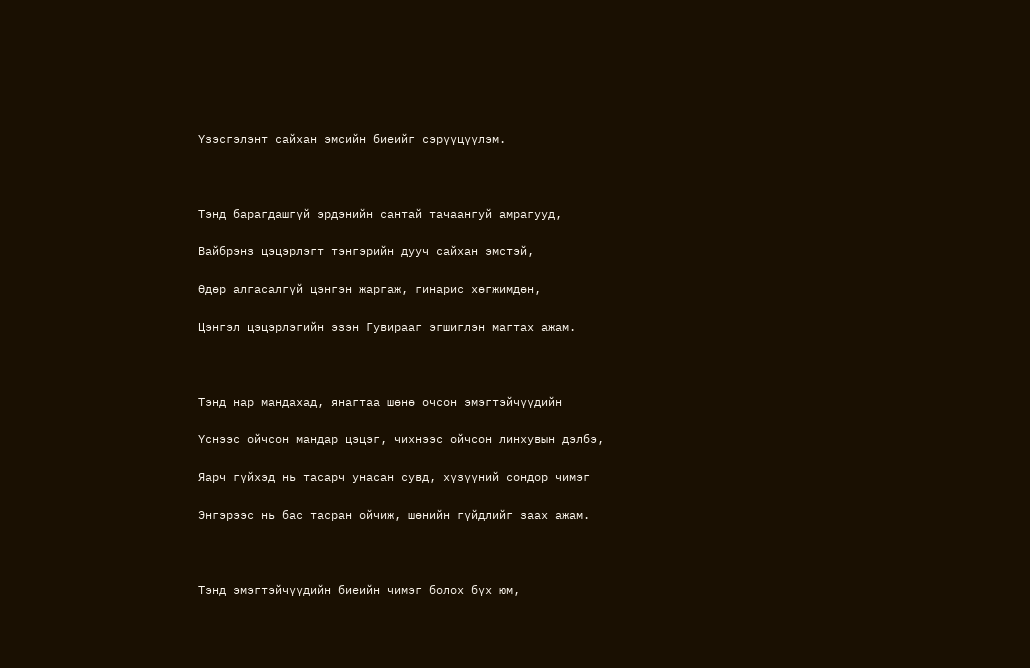Үзэсгэлэнт сайхан эмсийн биеийг сэрүүцүүлэм.



Тэнд барагдашгүй эрдэнийн сантай тачаангуй амрагууд,

Вайбрэнз цэцэрлэгт тэнгэрийн дууч сайхан эмстэй,

Өдөр алгасалгүй цэнгэн жаргаж, гинарис хөгжимдөн,

Цэнгэл цэцэрлэгийн эзэн Гувирааг эгшиглэн магтах ажам.



Тэнд нар мандахад, янагтаа шөнө очсон эмэгтэйчүүдийн

Үснээс ойчсон мандар цэцэг, чихнээс ойчсон линхувын дэлбэ,

Яарч гүйхэд нь тасарч унасан сувд, хүзүүний сондор чимэг

Энгэрээс нь бас тасран ойчиж, шөнийн гүйдлийг заах ажам.



Тэнд эмэгтэйчүүдийн биеийн чимэг болох бүх юм,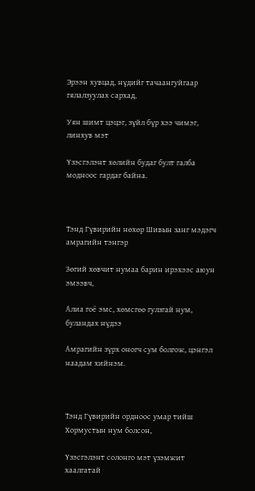Эрээн хувцад, нүдийг тачаангуйгаар гялалзуулах сархад,

Уян шимт цэцэг, зүйл бүр хээ чимэг, линхув мэт

Үзэсгэлэнт хөлийн будаг булт галба модноос гардаг байна.



Тэнд Гүвирийн нөхөр Шивын занг мэдэгч амрагийн тэнгэр

Зөгий хөвчит нумаа барин ирэхээс аюун эмээвч,

Алиа гоё эмс, хөмсгөө гулзгай нум, буландах нүдээ

Амрагийн зүрх оногч сум болгож, цэнгэл наадам хийнэм.



Тэнд Гүвирийн ордноос умар тийш Хормустын нум болсон,

Үзэсгэлэнт солонго мэт үзэмжит хаалгатай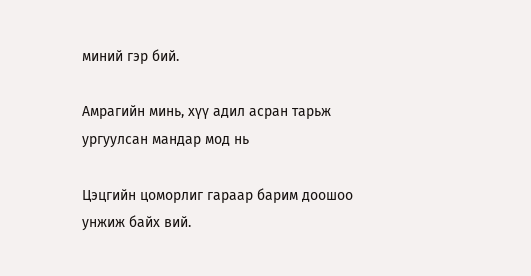миний гэр бий.

Амрагийн минь, хүү адил асран тарьж ургуулсан мандар мод нь

Цэцгийн цоморлиг гараар барим доошоо унжиж байх вий.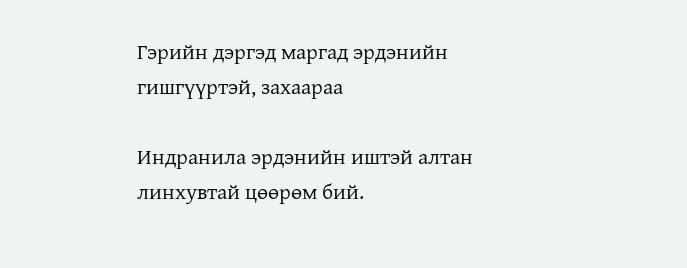Гэрийн дэргэд маргад эрдэнийн гишгүүртэй, захаараа

Индранила эрдэнийн иштэй алтан линхувтай цөөрөм бий.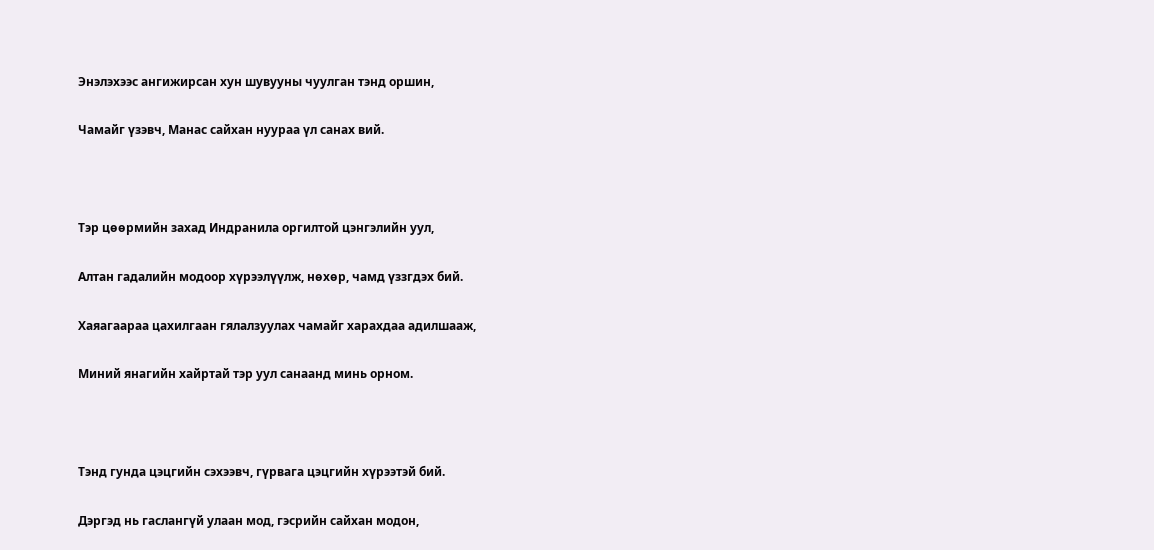Энэлэхээс ангижирсан хун шувууны чуулган тэнд оршин,

Чамайг үзэвч, Манас сайхан нуураа үл санах вий.



Тэр цөөрмийн захад Индранила оргилтой цэнгэлийн уул,

Алтан гадалийн модоор хүрээлүүлж, нөхөр, чамд үззгдэх бий.

Хаяагаараа цахилгаан гялалзуулах чамайг харахдаа адилшааж,

Миний янагийн хайртай тэр уул санаанд минь орном.



Тэнд гунда цэцгийн сэхээвч, гүрвага цэцгийн хүрээтэй бий.

Дэргэд нь гаслангүй улаан мод, гэсрийн сайхан модон,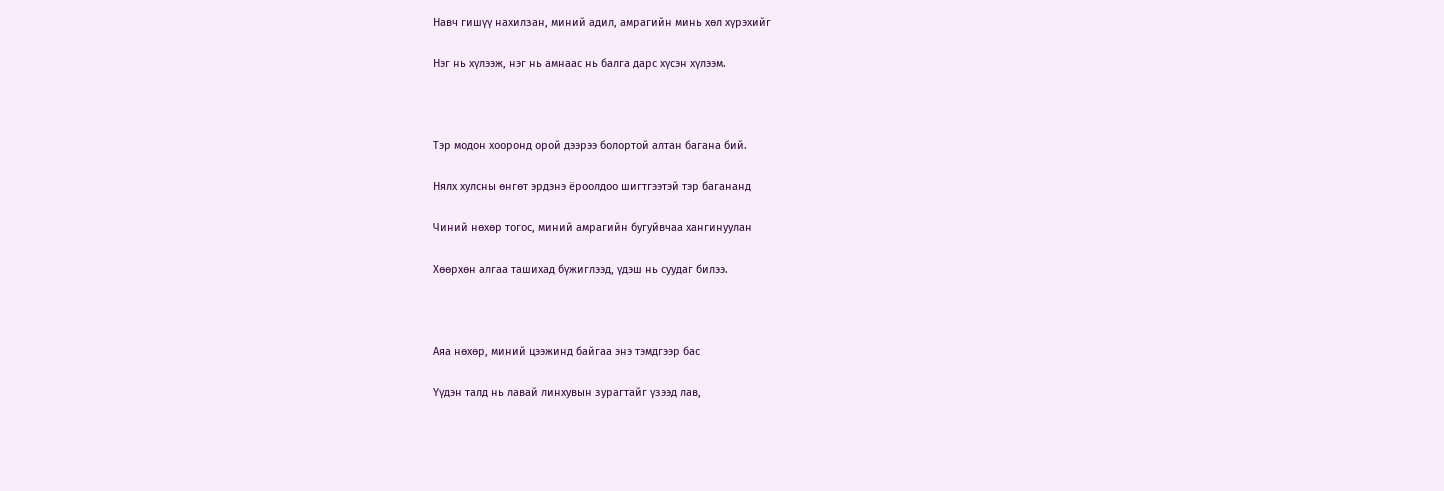Навч гишүү нахилзан, миний адил, амрагийн минь хөл хүрэхийг

Нэг нь хүлээж, нэг нь амнаас нь балга дарс хүсэн хүлээм.



Тэр модон хооронд орой дээрээ болортой алтан багана бий.

Нялх хулсны өнгөт эрдэнэ ёроолдоо шигтгээтэй тэр багананд

Чиний нөхөр тогос, миний амрагийн бугуйвчаа хангинуулан

Хөөрхөн алгаа ташихад бүжиглээд, үдэш нь суудаг билээ.



Аяа нөхөр, миний цээжинд байгаа энэ тэмдгээр бас

Үүдэн талд нь лавай линхувын зурагтайг үзээд лав,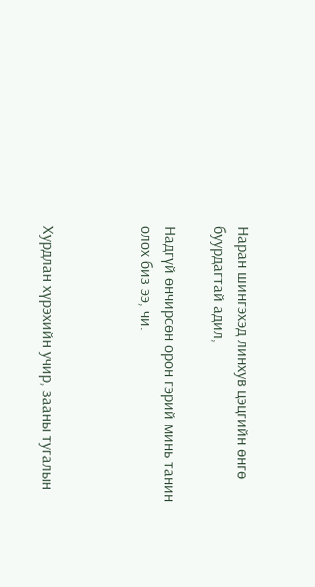Наран шингэхэд линхув цэцгийн өнгө буурдагтай адил,

Надгүй өнчирсөн орон гэрий минь танин олох биз ээ, чи.



Хурдлан хүрэхийн учир, зааны тугалын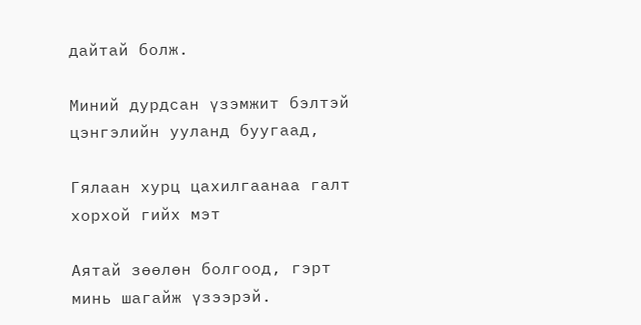дайтай болж.

Миний дурдсан үзэмжит бэлтэй цэнгэлийн ууланд буугаад,

Гялаан хурц цахилгаанаа галт хорхой гийх мэт

Аятай зөөлөн болгоод, гэрт минь шагайж үзээрэй.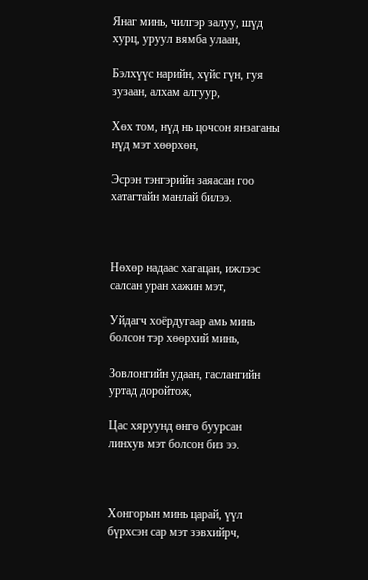Янаг минь, чилгэр залуу, шүд хурц, уруул вямба улаан,

Бэлхүүс нарийн, хүйс гүн, гуя зузаан, алхам алгуур,

Хөх том, нүд нь цочсон янзаганы нүд мэт хөөрхөн,

Эсрэн тэнгэрийн заяасан гоо хатагтайн манлай билээ.



Нөхөр надаас хагацан, ижлээс салсан уран хажин мэт,

Уйдагч хоёрдугаар амь минь болсон тэр хөөрхий минь,

Зовлонгийн удаан, гаслангийн уртад доройтож,

Цас хяруунд өнгө буурсан линхув мэт болсон биз ээ.



Хонгорын минь царай, үүл бүрхсэн сар мэт зэвхийрч,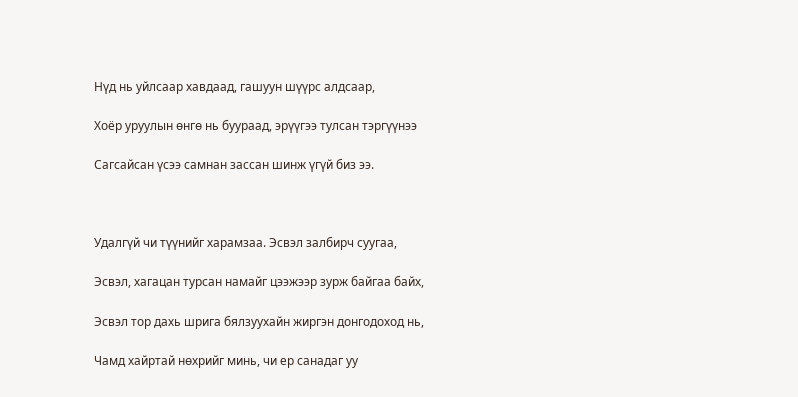Нүд нь уйлсаар хавдаад, гашуун шүүрс алдсаар,

Хоёр уруулын өнгө нь буураад, эрүүгээ тулсан тэргүүнээ

Сагсайсан үсээ самнан зассан шинж үгүй биз ээ.



Удалгүй чи түүнийг харамзаа. Эсвэл залбирч суугаа,

Эсвэл, хагацан турсан намайг цээжээр зурж байгаа байх,

Эсвэл тор дахь шрига бялзуухайн жиргэн донгодоход нь,

Чамд хайртай нөхрийг минь, чи ер санадаг уу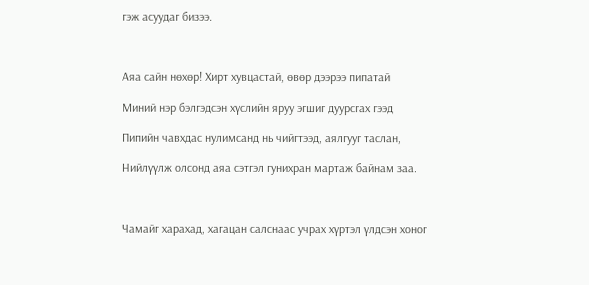гэж асуудаг бизээ.



Аяа сайн нөхөр! Хирт хувцастай, өвөр дээрээ пипатай

Миний нэр бэлгэдсэн хүслийн яруу эгшиг дуурсгах гээд

Пипийн чавхдас нулимсанд нь чийгтээд, аялгууг таслан,

Нийлүүлж олсонд аяа сэтгэл гунихран мартаж байнам заа.



Чамайг харахад, хагацан салснаас учрах хүртэл үлдсэн хоног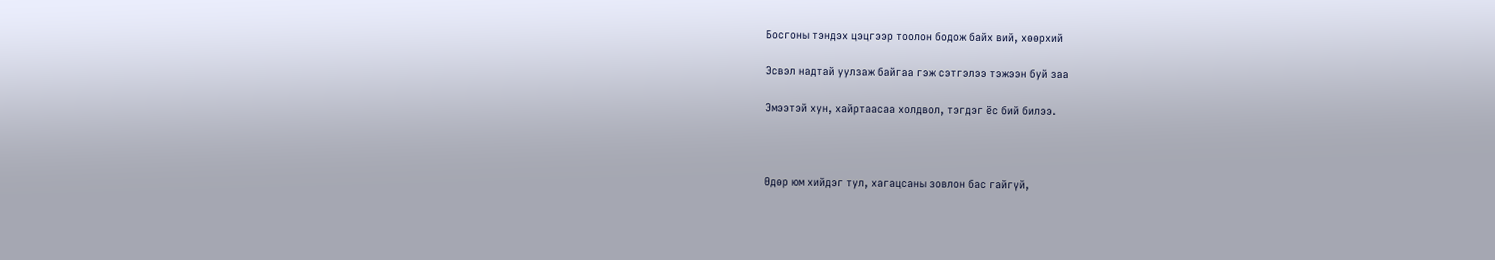Босгоны тэндэх цэцгээр тоолон бодож байх вий, хөөрхий

Эсвэл надтай уулзаж байгаа гэж сэтгэлээ тэжээн буй заа

Эмээтэй хун, хайртаасаа холдвол, тэгдэг ёс бий билээ.



Өдөр юм хийдэг тул, хагацсаны зовлон бас гайгүй,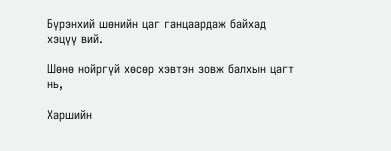Бүрэнхий шөнийн цаг ганцаардаж байхад хэцүү вий.

Шөнө нойргүй хөсөр хэвтэн зовж балхын цагт нь,

Харшийн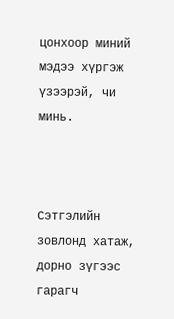цонхоор миний мэдээ хүргэж үзээрэй, чи минь.



Сэтгэлийн зовлонд хатаж, дорно зүгээс гарагч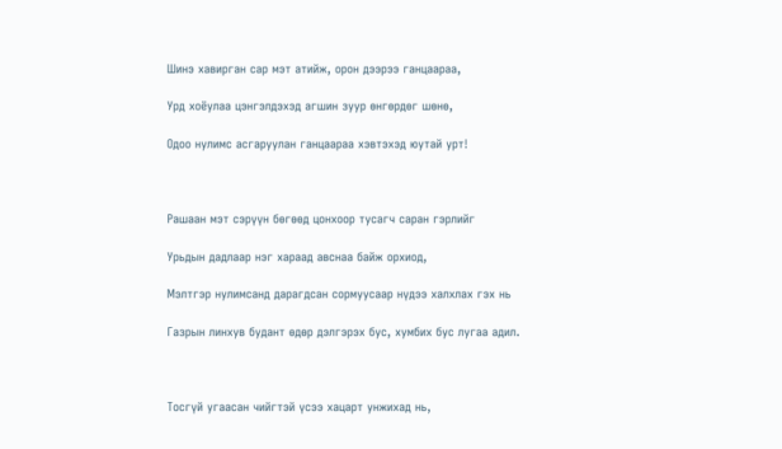Шинэ хавирган сар мэт атийж, орон дээрээ ганцаараа,

Урд хоёулаа цэнгэлдэхэд агшин зуур өнгөрдөг шөнө,

Одоо нулимс асгаруулан ганцаараа хэвтэхэд юутай урт!



Рашаан мэт сэрүүн бөгөөд цонхоор тусагч саран гэрлийг

Урьдын дадлаар нэг хараад авснаа байж орхиод,

Мэлтгэр нулимсанд дарагдсан сормуусаар нүдээ халхлах гэх нь

Газрын линхув будант өдөр дэлгэрэх бус, хумбих бус лугаа адил.



Тосгүй угаасан чийгтэй үсээ хацарт унжихад нь,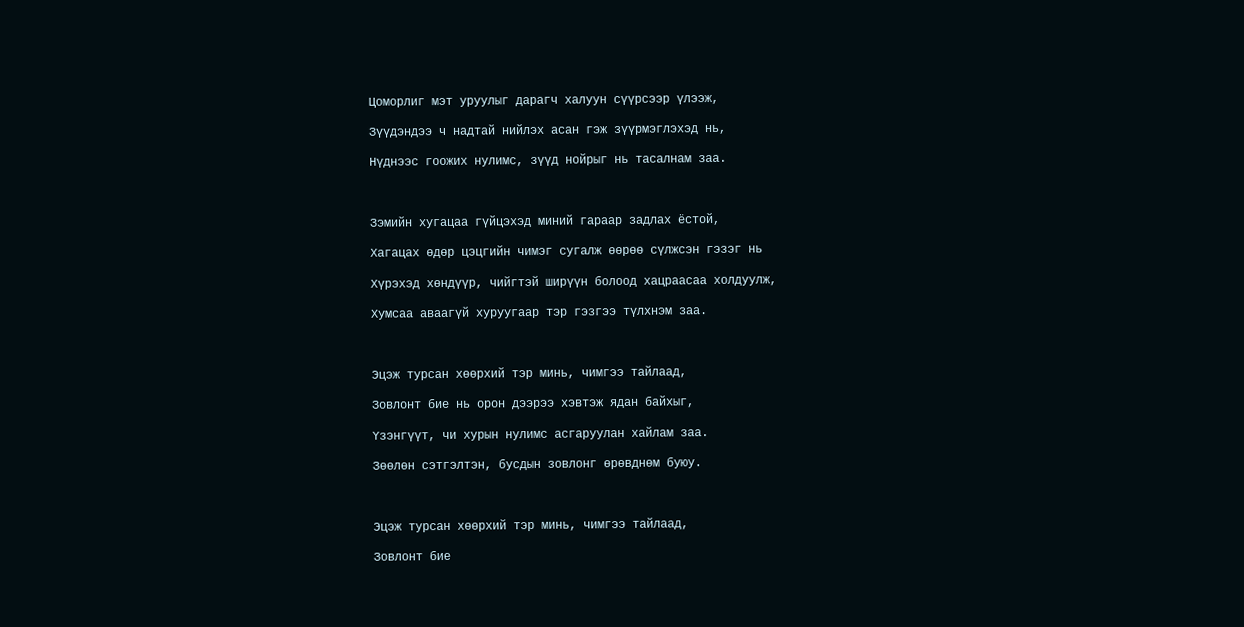Цоморлиг мэт уруулыг дарагч халуун сүүрсээр үлээж,

Зүүдэндээ ч надтай нийлэх асан гэж зүүрмэглэхэд нь,

Нүднээс гоожих нулимс, зүүд нойрыг нь тасалнам заа.



Зэмийн хугацаа гүйцэхэд миний гараар задлах ёстой,

Хагацах өдөр цэцгийн чимэг сугалж өөрөө сүлжсэн гэзэг нь

Хүрэхэд хөндүүр, чийгтэй ширүүн болоод хацраасаа холдуулж,

Хумсаа аваагүй хуруугаар тэр гэзгээ түлхнэм заа.



Эцэж турсан хөөрхий тэр минь, чимгээ тайлаад,

Зовлонт бие нь орон дээрээ хэвтэж ядан байхыг,

Үзэнгүүт, чи хурын нулимс асгаруулан хайлам заа.

Зөөлөн сэтгэлтэн, бусдын зовлонг өрөвднөм буюу.



Эцэж турсан хөөрхий тэр минь, чимгээ тайлаад,

Зовлонт бие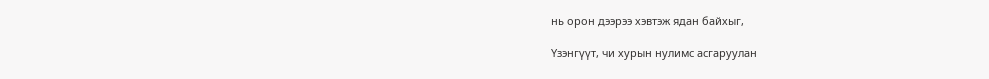нь орон дээрээ хэвтэж ядан байхыг,

Үзэнгүүт, чи хурын нулимс асгаруулан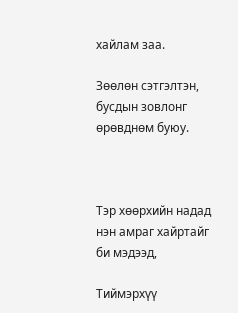хайлам заа.

Зөөлөн сэтгэлтэн, бусдын зовлонг өрөвднөм буюу.



Тэр хөөрхийн надад нэн амраг хайртайг би мэдээд,

Тиймэрхүү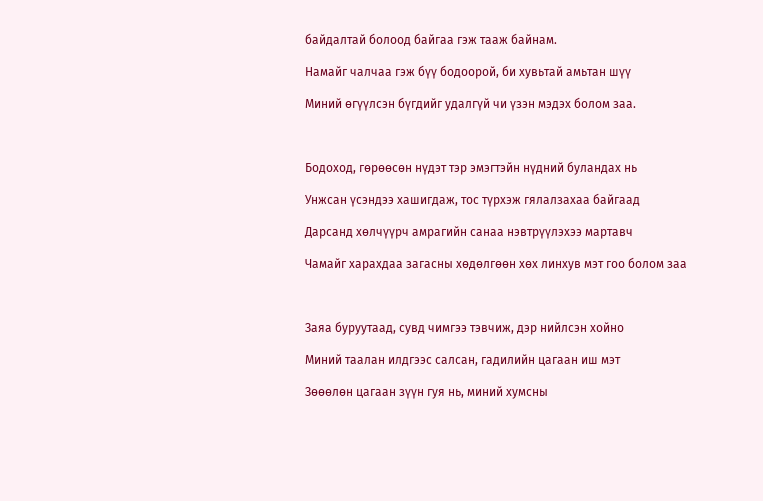байдалтай болоод байгаа гэж тааж байнам.

Намайг чалчаа гэж бүү бодоорой, би хувьтай амьтан шүү

Миний өгүүлсэн бүгдийг удалгүй чи үзэн мэдэх болом заа.



Бодоход, гөрөөсөн нүдэт тэр эмэгтэйн нүдний буландах нь

Унжсан үсэндээ хашигдаж, тос түрхэж гялалзахаа байгаад

Дарсанд хөлчүүрч амрагийн санаа нэвтрүүлэхээ мартавч

Чамайг харахдаа загасны хөдөлгөөн хөх линхув мэт гоо болом заа



Заяа буруутаад, сувд чимгээ тэвчиж, дэр нийлсэн хойно

Миний таалан илдгээс салсан, гадилийн цагаан иш мэт

Зөөөлөн цагаан зүүн гуя нь, миний хумсны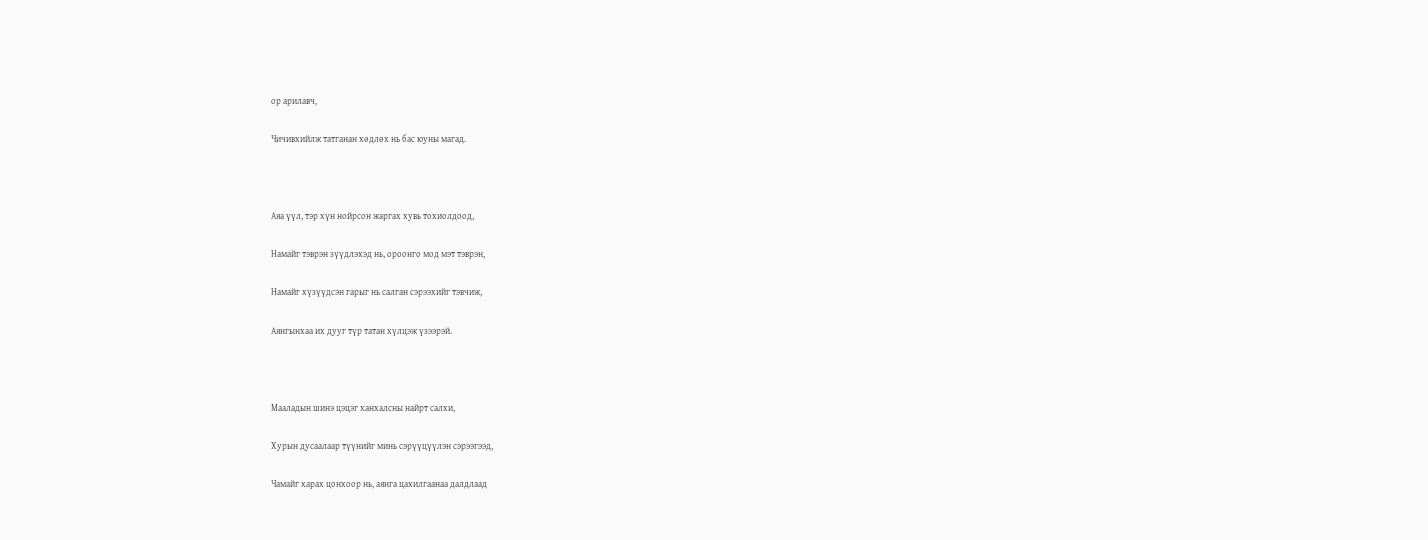ор арилавч,

Чичивхийлж татганан хөдлөх нь бас юуны магад.



Аяа үүл, тэр хүн нойрсон жаргах хувь тохиолдоод,

Намайг тэврэн зүүдлэхэд нь, ороонго мод мэт тэврэн,

Намайг хүзүүдсэн гарыг нь салган сэрээхийг тэвчиж,

Аянгынхаа их дууг түр татан хүлцэж үзээрэй.



Мааладын шинэ цэцэг ханхалсны найрт салхи,

Хурын дусаалаар түүнийг минь сэрүүцүүлэн сэрээгээд,

Чамайг харах цонхоор нь, аянга цахилгаанаа далдлаад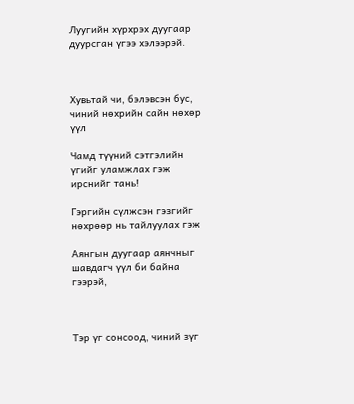Луугийн хүрхрэх дуугаар дуурсган үгээ хэлээрэй.



Хувьтай чи, бэлэвсэн бус, чиний нөхрийн сайн нөхөр үүл

Чамд түүний сэтгэлийн үгийг уламжлах гэж ирснийг тань!

Гэргийн сүлжсэн гэзгийг нөхрөөр нь тайлуулах гэж

Аянгын дуугаар аянчныг шавдагч үүл би байна гээрэй,



Тэр үг сонсоод, чиний зүг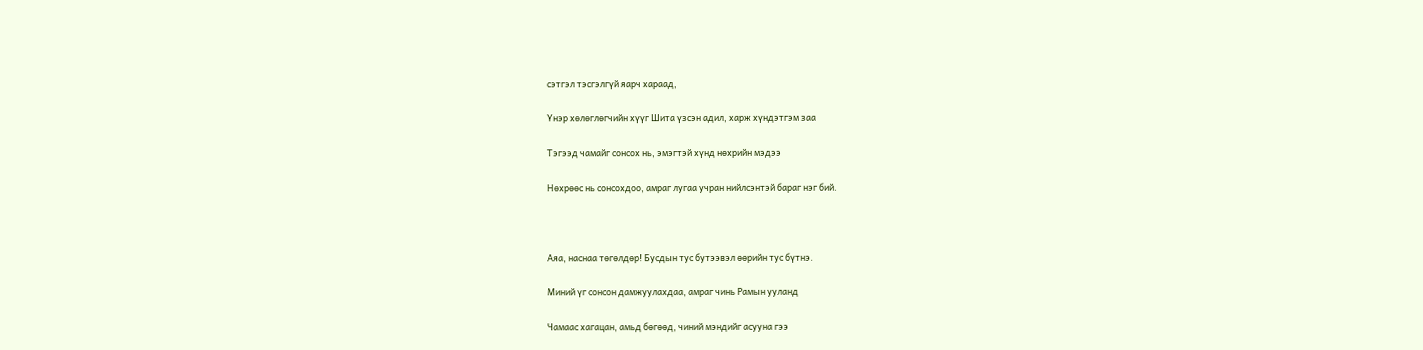сэтгэл тэсгэлгүй яарч хараад,

Үнэр хөлөглөгчийн хүүг Шита үзсэн адил, харж хүндэтгэм заа

Тэгээд чамайг сонсох нь, эмэгтэй хүнд нөхрийн мэдээ

Нөхрөөс нь сонсохдоо, амраг лугаа учран нийлсэнтэй бараг нэг бий.



Аяа, наснаа төгөлдөр! Бусдын тус бутээвэл өөрийн тус бүтнэ.

Миний үг сонсон дамжуулахдаа, амраг чинь Рамын ууланд

Чамаас хагацан, амьд бөгөөд, чиний мэндийг асууна гээ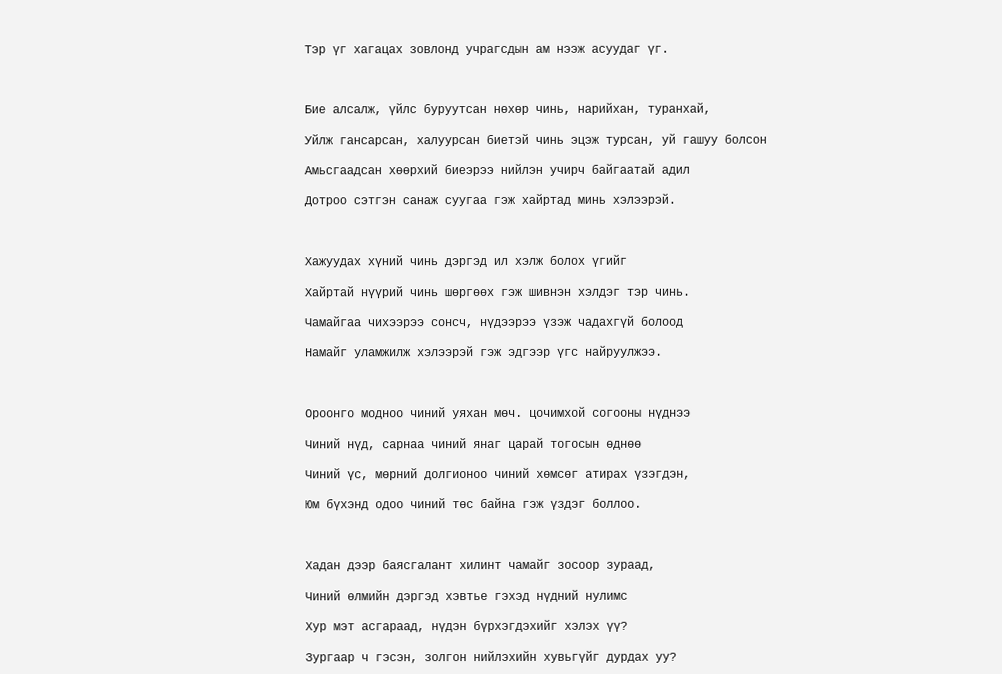Тэр үг хагацах зовлонд учрагсдын ам нээж асуудаг үг.



Бие алсалж, үйлс буруутсан нөхөр чинь, нарийхан, туранхай,

Уйлж гансарсан, халуурсан биетэй чинь эцэж турсан, уй гашуу болсон

Амьсгаадсан хөөрхий биеэрээ нийлэн учирч байгаатай адил

Дотроо сэтгэн санаж суугаа гэж хайртад минь хэлээрэй.



Хажуудах хүний чинь дэргэд ил хэлж болох үгийг

Хайртай нүүрий чинь шөргөөх гэж шивнэн хэлдэг тэр чинь.

Чамайгаа чихээрээ сонсч, нүдээрээ үзэж чадахгүй болоод

Намайг уламжилж хэлээрэй гэж эдгээр үгс найруулжээ.



Ороонго модноо чиний уяхан мөч. цочимхой согооны нүднээ

Чиний нүд, сарнаа чиний янаг царай тогосын өднөө

Чиний үс, мөрний долгионоо чиний хөмсөг атирах үзэгдэн,

Юм бүхэнд одоо чиний төс байна гэж үздэг боллоо.



Хадан дээр баясгалант хилинт чамайг зосоор зураад,

Чиний өлмийн дэргэд хэвтье гэхэд нүдний нулимс

Хур мэт асгараад, нүдэн бүрхэгдэхийг хэлэх үү?

Зургаар ч гэсэн, золгон нийлэхийн хувьгүйг дурдах уу?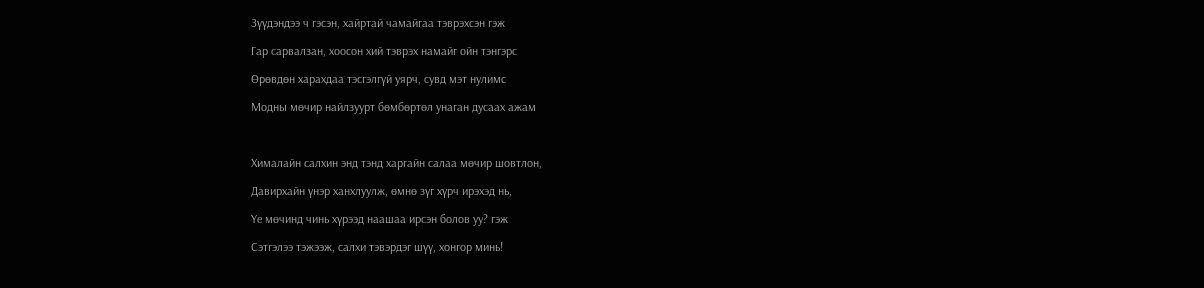Зүүдэндээ ч гэсэн, хайртай чамайгаа тэврэхсэн гэж

Гар сарвалзан, хоосон хий тэврэх намайг ойн тэнгэрс

Өрөвдөн харахдаа тэсгэлгүй уярч, сувд мэт нулимс

Модны мөчир найлзуурт бөмбөртөл унаган дусаах ажам



Хималайн салхин энд тэнд харгайн салаа мөчир шовтлон,

Давирхайн үнэр ханхлуулж, өмнө зүг хүрч ирэхэд нь,

Үе мөчинд чинь хүрээд наашаа ирсэн болов уу? гэж

Сэтгэлээ тэжээж, салхи тэвэрдэг шүү, хонгор минь!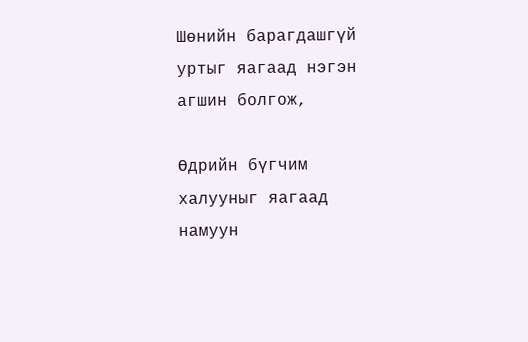Шөнийн барагдашгүй уртыг яагаад нэгэн агшин болгож,

Өдрийн бүгчим халууныг яагаад намуун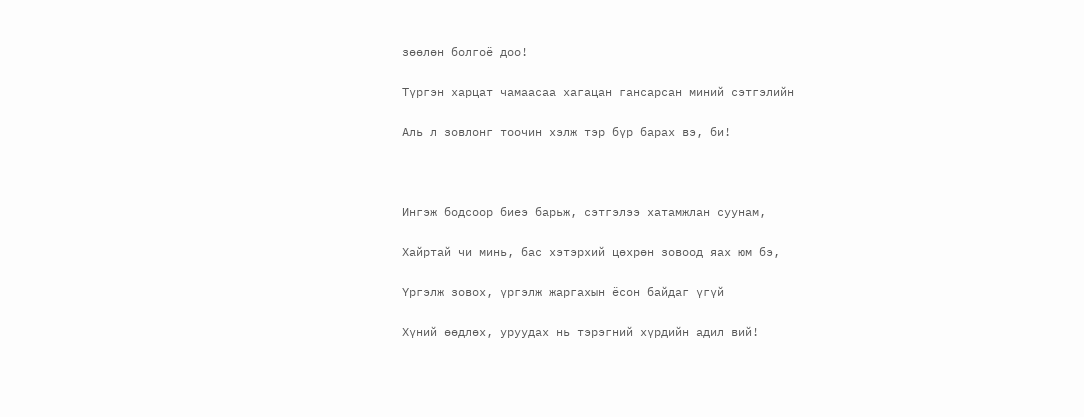зөөлөн болгоё доо!

Түргэн харцат чамаасаа хагацан гансарсан миний сэтгэлийн

Аль л зовлонг тоочин хэлж тэр бүр барах вэ, би!



Ингэж бодсоор биеэ барьж, сэтгэлээ хатамжлан суунам,

Хайртай чи минь, бас хэтэрхий цөхрөн зовоод яах юм бэ,

Үргэлж зовох, үргэлж жаргахын ёсон байдаг үгүй

Хүний өөдлөх, уруудах нь тэрэгний хүрдийн адил вий!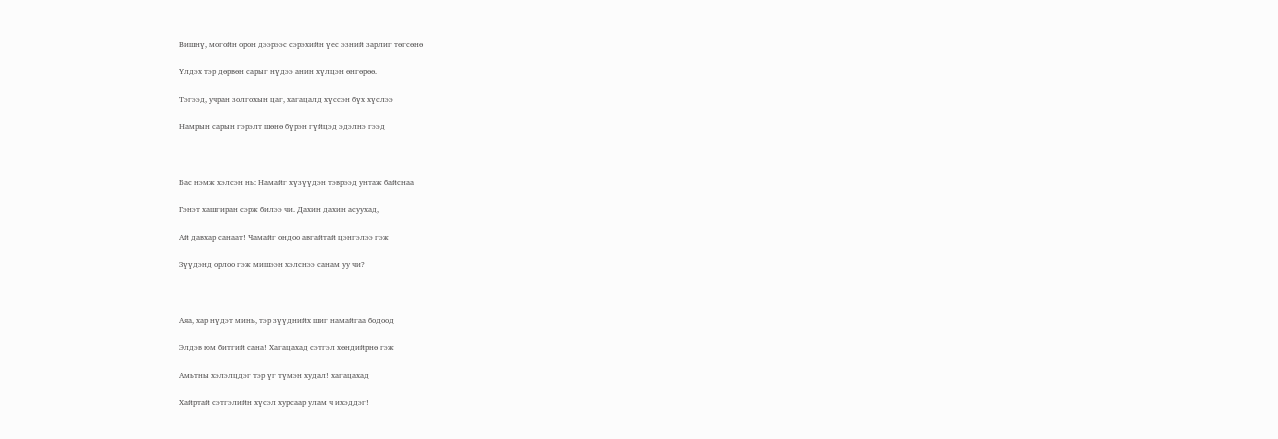Вишнү, могойн орон дээрээс сэрэхийн үес эзний зарлиг төгсөнө

Үлдэх тэр дөрвөн сарыг нүдээ анин хүлцэн өнгөрөө.

Тэгээд, учран золгохын цаг, хагацалд хүссэн бүх хүслээ

Намрын сарын гэрэлт шөнө бүрэн гүйцэд эдэлнэ гээд



Бас нэмж хэлсэн нь: Намайг хүзүүдэн тэврээд унтаж байснаа

Гэнэт хашгиран сэрж билээ чи. Дахин дахин асуухад,

Ай давхар санаат! Чамайг ондоо авгайтай цэнгэлээ гэж

Зүүдэнд орлоо гэж мишээн хэлснээ санам уу чи?



Аяа, хар нүдэт минь, тэр зүүднийх шиг намайгаа бодоод

Элдэв юм битгий сана! Хагацахад сэтгэл хөндийрнө гэж

Амьтны хэлэлцдэг тэр үг түмэн худал! хагацахад

Хайртай сэтгэлийн хүсэл хурсаар улам ч ихэддэг!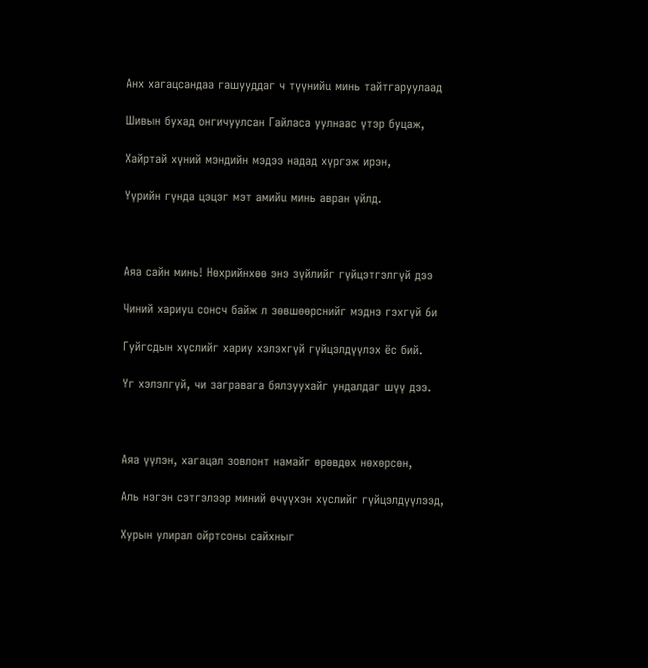Анх хагацсандаа гашууддаг ч түүнийu минь тайтгаруулаад

Шивын бухад онгичуулсан Гайласа уулнаас үтэр буцаж,

Хайртай хүний мэндийн мэдээ надад хүргэж ирэн,

Үүрийн гүнда цэцэг мэт амийu минь авран үйлд.



Аяа сайн минь! Нөхрийнхөө энэ зүйлийг гүйцэтгэлгүй дээ

Чиний хариуu сонсч байж л зөвшөөрснийг мэднэ гэхгүй 6и

Гуйгсдын хүслийг хариу хэлэхгүй гүйцэлдүүлэх ёс бий.

Үг хэлэлгүй, чи загравага бялзуухайг ундалдаг шүү дээ.



Аяа үүлэн, хагацал зовлонт намайг өрөвдөх нөхөрсөн,

Аль нэгэн сэтгэлээр миний өчүүхэн хүслийг гүйцэлдүүлээд,

Хурын улирал ойртсоны сайхныг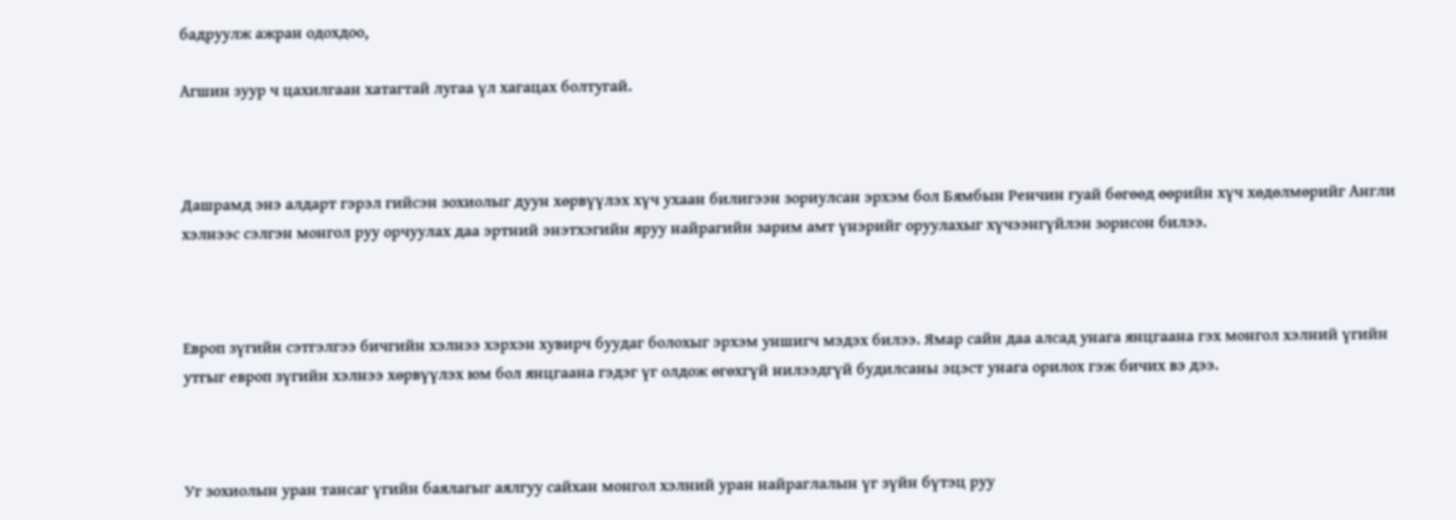бадруулж ажран одохдоо,

Агшин зуур ч цахилгаан хатагтай лугаа үл хагацах болтугай.



Дашрамд энэ алдарт гэрэл гийсэн зохиолыг дуун хөрвүүлэх хүч ухаан билигээн зориулсан эрхэм бол Бямбын Ренчин гуай бөгөөд өөрийн хүч хөдөлмөрийг Англи хэлнээс сэлгэн монгол руу орчуулах даа эртний энэтхэгийн яруу найрагийн зарим амт үнэрийг оруулахыг хүчээнгүйлэн зорисон билээ.



Европ зүгийн сэтгэлгээ бичгийн хэлнээ хэрхэн хувирч буудаг болохыг эрхэм уншигч мэдэх билээ. Ямар сайн даа алсад унага янцгаана гэх монгол хэлний үгийн утгыг европ зүгийн хэлнээ хөрвүүлэх юм бол янцгаана гэдэг үг олдож өгөхгүй нилээдгүй будилсаны эцэст унага орилох гэж бичих вэ дээ.



Уг зохиолын уран тансаг үгийн баялагыг аялгуу сайхан монгол хэлний уран найраглалын үг зүйн бүтэц руу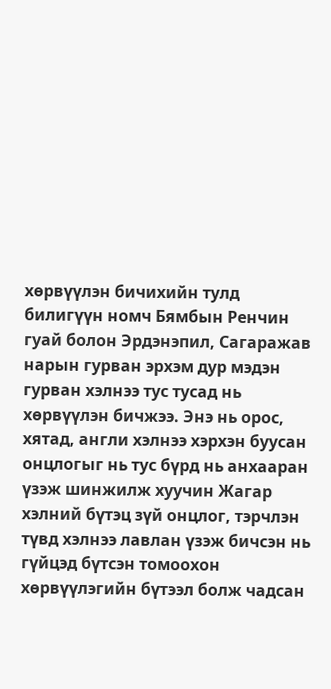хөрвүүлэн бичихийн тулд билигүүн номч Бямбын Ренчин гуай болон Эрдэнэпил, Сагаражав нарын гурван эрхэм дур мэдэн гурван хэлнээ тус тусад нь хөрвүүлэн бичжээ. Энэ нь орос, хятад, англи хэлнээ хэрхэн буусан онцлогыг нь тус бүрд нь анхааран үзэж шинжилж хуучин Жагар хэлний бүтэц зүй онцлог, тэрчлэн түвд хэлнээ лавлан үзэж бичсэн нь гүйцэд бүтсэн томоохон хөрвүүлэгийн бүтээл болж чадсан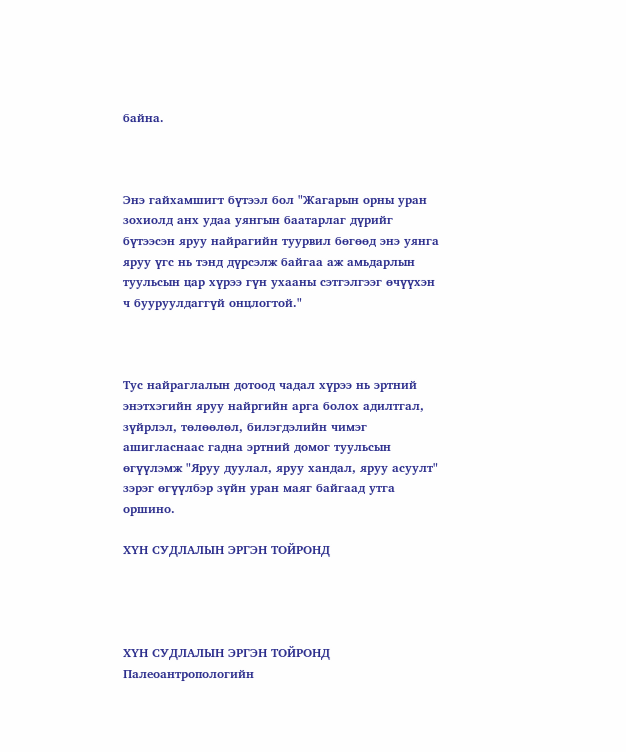байна.



Энэ гайхамшигт бүтээл бол "Жагарын орны уран зохиолд анх удаа уянгын баатарлаг дүрийг бүтээсэн яруу найрагийн туурвил бөгөөд энэ уянга яруу үгс нь тэнд дүрсэлж байгаа аж амьдарлын туульсын цар хүрээ гүн ухааны сэтгэлгээг өчүүхэн ч бууруулдаггүй онцлогтой."



Тус найраглалын дотоод чадал хүрээ нь эртний энэтхэгийн яруу найргийн арга болох адилтгал, зүйрлэл, төлөөлөл, билэгдэлийн чимэг ашигласнаас гадна эртний домог туульсын өгүүлэмж "Яруу дуулал, яруу хандал, яруу асуулт" зэрэг өгүүлбэр зүйн уран маяг байгаад утга оршино.

ХҮН СУДЛАЛЫН ЭРГЭН ТОЙРОНД




ХҮН СУДЛАЛЫН ЭРГЭН ТОЙРОНД
Палеоантропологийн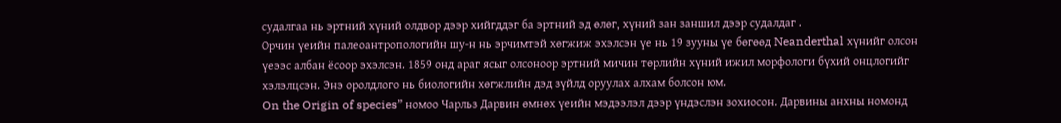судалгаа нь эртний хүний олдвор дээр хийгддэг ба эртний эд өлөг, хүний зан заншил дээр судалдаг .
Орчин үеийн палеоантропологийн шу-н нь эрчимтэй хөгжиж эхэлсэн үе нь 19 зууны үе бөгөөд Neanderthal хүнийг олсон үеээс албан ёсоор эхэлсэн. 1859 онд араг ясыг олсоноор эртний мичин төрлийн хүний ижил морфологи бүхий онцлогийг хэлэлцсэн. Энэ оролдлого нь биологийн хөгжлийн дэд зүйлд оруулах алхам болсон юм.
On the Origin of species” номоо Чарльз Дарвин өмнөх үеийн мэдээлэл дээр үндэслэн зохиосон. Дарвины анхны номонд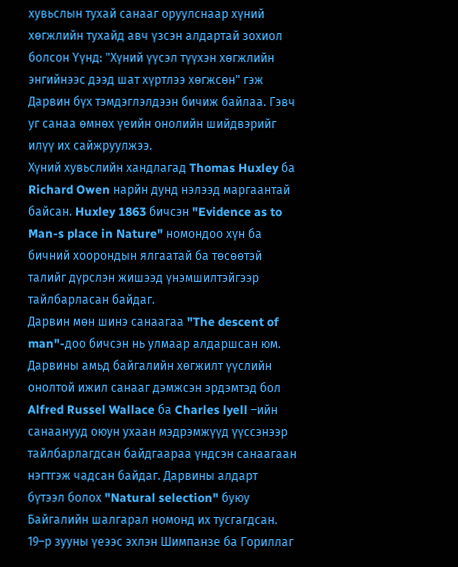хувьслын тухай санааг оруулснаар хүний хөгжлийн тухайд авч үзсэн алдартай зохиол болсон Үүнд: "Хүний үүсэл түүхэн хөгжлийн энгийнээс дээд шат хүртлээ хөгжсөн" гэж Дарвин бүх тэмдэглэлдээн бичиж байлаа. Гэвч уг санаа өмнөх үеийн онолийн шийдвэрийг илүү их сайжруулжээ.
Хүний хувьслийн хандлагад Thomas Huxley ба Richard Owen нарйн дунд нэлээд маргаантай байсан. Huxley 1863 бичсэн "Evidence as to Man-s place in Nature" номондоо хүн ба бичний хоорондын ялгаатай ба төсөөтэй талийг дүрслэн жишээд үнэмшилтэйгээр тайлбарласан байдаг.
Дарвин мөн шинэ санаагаа "The descent of man"-доо бичсэн нь улмаар алдаршсан юм. Дарвины амьд байгалийн хөгжилт үүслийн онолтой ижил санааг дэмжсэн эрдэмтэд бол Alfred Russel Wallace ба Charles lyell –ийн санаанууд оюун ухаан мэдрэмжүүд үүссэнээр тайлбарлагдсан байдгаараа үндсэн санаагаан нэгтгэж чадсан байдаг. Дарвины алдарт бүтээл болох "Natural selection" буюу Байгалийн шалгарал номонд их тусгагдсан. 19–р зууны үеээс эхлэн Шимпанзе ба Гориллаг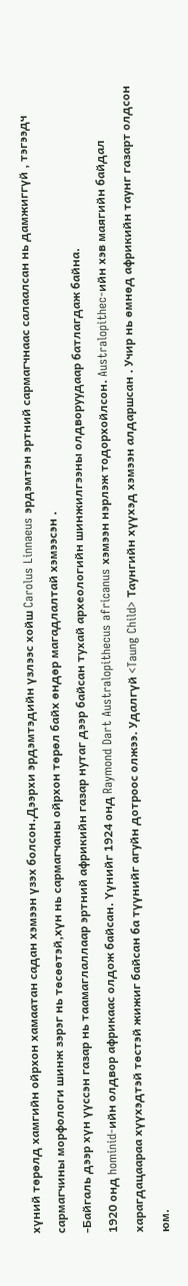хүний төрөлд хамгийн ойрхон хамаатан садан хэмээн үзэх болсон.Дээрхи эрдэмтэдийн үзлээс хойш Carolus Linnaeus эрдэмтэн эртний сармагчнаас салаалсан нь дамжиггүй , тэгээдч сармагчины морфологи шинж зэрэг нь төсөөтэй,хүн нь сармагчаны ойрхон төрөл байх өндөр магадлалтай хэмээсэн .
-Байгаль дээр хүн үүссэн газар нь таамаглаллаар эртний африкийн газар нутаг дээр байсан тухай археологийн шинжилгээны олдворуудаар батлагдаж байна.
1920 онд hominid-ийн олдвор африкаас олдож байсан. Үүнийг 1924 онд Raymond Dart Australopithecus africanus хэмээн нэрлэж тодорхойлсон. Australopithec-ийн хэв маягийн байдал харагдацаараа хүүхэдтэй төстэй жижиг байсан ба түүнийг агуйн дотроос олжээ. Удалгүй <Taung Child> Таунгийн хүүхэд хэмээн алдаршсан . Учир нь өмнөд африкийн таунг газарт олдсон юм.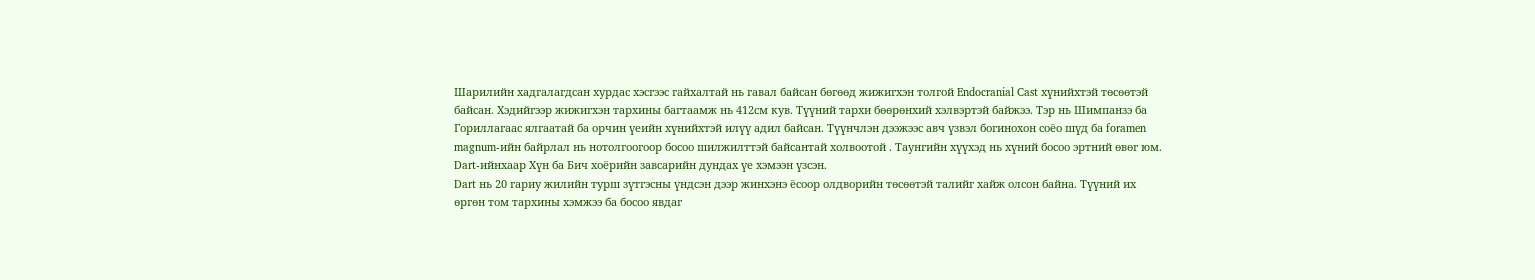Шарилийн хадгалагдсан хурдас хэсгээс гайхалтай нь гавал байсан бөгөөд жижигхэн толгой Endocranial Cast хүнийхтэй төсөөтэй байсан. Хэдийгээр жижигхэн тархины багтаамж нь 412см кув. Түүний тархи бөөрөнхий хэлвэртэй байжээ. Тэр нь Шимпанзэ ба Гориллагаас ялгаатай ба орчин үеийн хүнийхтэй илүү адил байсан. Түүнчлэн дээжээс авч үзвэл богинохон соёо шүд ба foramen magnum-ийн байрлал нь нотолгоогоор босоо шилжилттэй байсантай холвоотой . Таунгийн хүүхэд нь хүний босоо эртний өвөг юм. Dart-ийнхаар Хүн ба Бич хоёрийн завсарийн дундах үе хэмээн үзсэн.
Dart нь 20 гариу жилийн турш зүтгэсны үндсэн дээр жинхэнэ ёсоор олдворийн төсөөтэй талийг хайж олсон байна. Түүний их өргөн том тархины хэмжээ ба босоо явдаг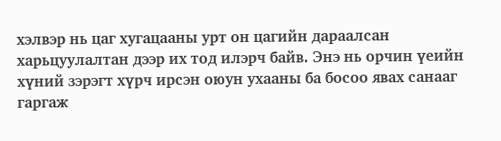хэлвэр нь цаг хугацааны урт он цагийн дараалсан харьцуулалтан дээр их тод илэрч байв. Энэ нь орчин үеийн хүний зэрэгт хүрч ирсэн оюун ухааны ба босоо явах санааг гаргаж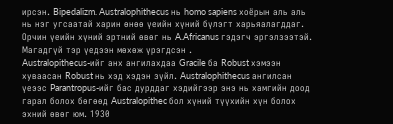ирсэн. Bipedalizm. Australophithecus нь homo sapiens хоёрын аль аль нь нэг угсаатай харин өнөө үеийн хүний бүлэгт харьяалагддаг. Орчин үеийн хүний эртний өвөг нь A.Africanus гэдэгч эргэлзээтэй. Магадгүй тэр үедээн мөхөж үрэгдсэн .
Australopithecus-ийг анх ангилахдаа Gracile ба Robust хэмээн хуваасан Robust нь хэд хэдэн зүйл. Australophithecus ангилсан үеээс Parantropus-ийг бас дурддаг хэдийгээр энэ нь хамгийн доод гарал болох бөгөөд Australopithec бол хүний түүхийн хүн болох эхний өвөг юм. 1930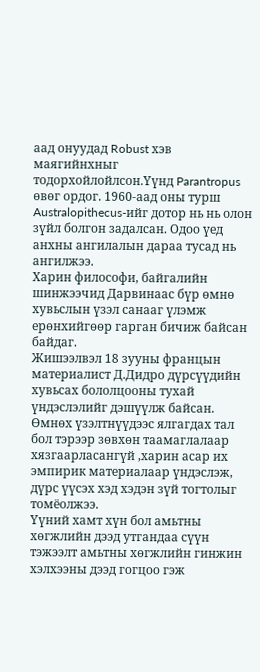аад онуудад Robust хэв маягийнхныг тодорхойлойлсон.Үүнд Parantropus өвөг ордог. 1960-аад оны турш Australopithecus-ийг дотор нь нь олон зүйл болгон задалсан. Одоо үед анхны ангилалын дараа тусад нь ангилжээ.
Харин философи, байгалийн шинжээчид Дарвинаас бүр өмнө хувьслын үзэл санааг үлэмж ерөнхийгөөр гарган бичиж байсан байдаг.
Жишээлвэл 18 зууны францын материалист Д.Дидро дүрсүүдийн хувьсах бололцооны тухай үндэслэлийг дэшүүлж байсан. Өмнөх үзэлтнүүдээс ялгагдах тал бол тэрээр зөвхөн таамаглалаар хязгаарласангүй ,харин асар их эмпирик материалаар үндэслэж, дүрс үүсэх хэд хэдэн зүй тогтолыг томёолжээ.
Үүний хамт хүн бол амьтны хөгжлийн дээд утгандаа сүүн тэжээлт амьтны хөгжлийн гинжин хэлхээны дээд гогцоо гэж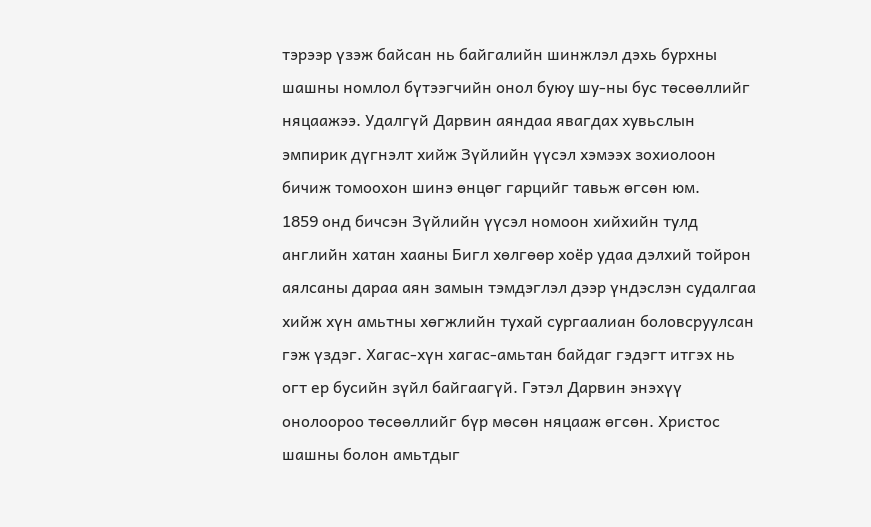тэрээр үзэж байсан нь байгалийн шинжлэл дэхь бурхны шашны номлол бүтээгчийн онол буюу шу-ны бус төсөөллийг няцаажээ. Удалгүй Дарвин аяндаа явагдах хувьслын эмпирик дүгнэлт хийж Зүйлийн үүсэл хэмээх зохиолоон бичиж томоохон шинэ өнцөг гарцийг тавьж өгсөн юм.
1859 онд бичсэн Зүйлийн үүсэл номоон хийхийн тулд английн хатан хааны Бигл хөлгөөр хоёр удаа дэлхий тойрон аялсаны дараа аян замын тэмдэглэл дээр үндэслэн судалгаа хийж хүн амьтны хөгжлийн тухай сургаалиан боловсруулсан гэж үздэг. Хагас-хүн хагас-амьтан байдаг гэдэгт итгэх нь огт ер бусийн зүйл байгаагүй. Гэтэл Дарвин энэхүү онолоороо төсөөллийг бүр мөсөн няцааж өгсөн. Христос шашны болон амьтдыг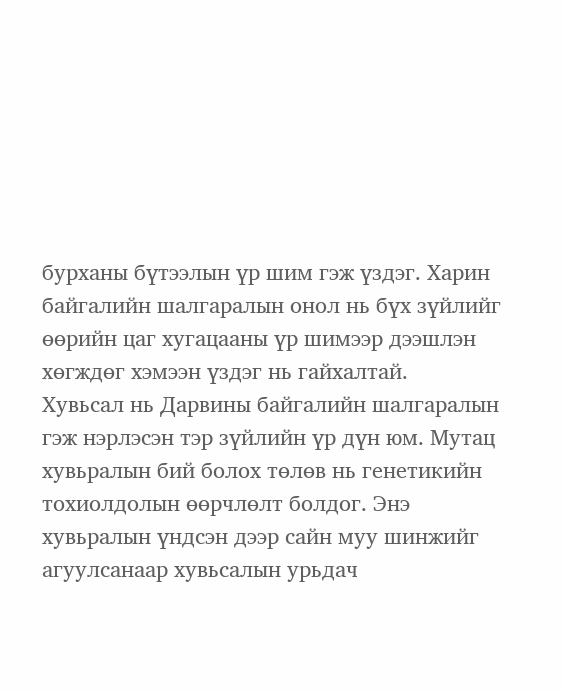бурханы бүтээлын үр шим гэж үздэг. Харин байгалийн шалгаралын онол нь бүх зүйлийг өөрийн цаг хугацааны үр шимээр дээшлэн хөгждөг хэмээн үздэг нь гайхалтай.
Хувьсал нь Дарвины байгалийн шалгаралын гэж нэрлэсэн тэр зүйлийн үр дүн юм. Мутац хувьралын бий болох төлөв нь генетикийн тохиолдолын өөрчлөлт болдог. Энэ хувьралын үндсэн дээр сайн муу шинжийг агуулсанаар хувьсалын урьдач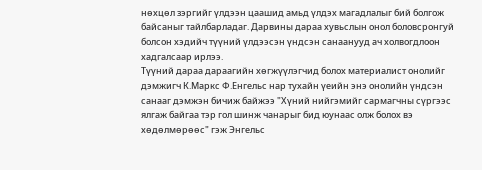нөхцөл зэргийг үлдээн цаашид амьд үлдэх магадлалыг бий болгож байсаныг тайлбарладаг. Дарвины дараа хувьслын онол боловсронгуй болсон хэдийч түүний үлдээсэн үндсэн санаанууд ач холвогдлоон хадгалсаар ирлээ.
Түүний дараа дараагийн хөгжүүлэгчид болох материалист онолийг дэмжигч К.Маркс Ф.Енгельс нар тухайн үеийн энэ онолийн үндсэн санааг дэмжэн бичиж байжээ "Хүний нийгэмийг сармагчны сүргээс ялгаж байгаа тэр гол шинж чанарыг бид юунаас олж болох вэ хөдөлмөрөөс" гэж Энгельс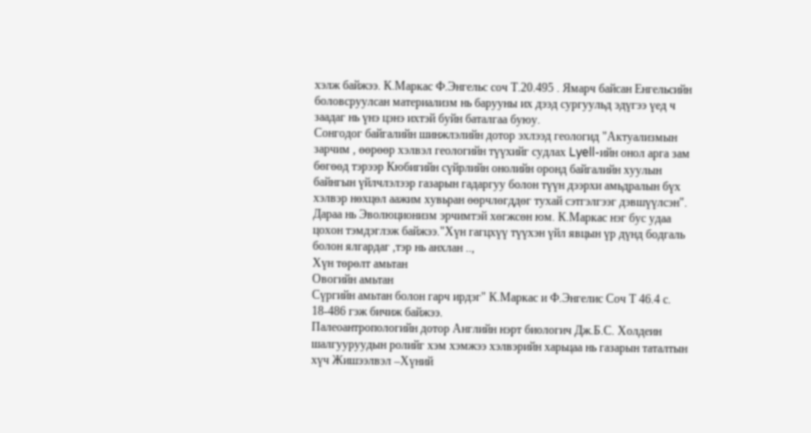хэлж байжээ. К.Маркас Ф.Энгельс соч Т.20.495 . Ямарч байсан Енгельсийн боловсруулсан материализм нь барууны их дээд сургуульд эдүгээ үед ч заадаг нь үнэ цэнэ ихтэй буйн баталгаа буюу.
Сонгодог байгалийн шинжлэлийн дотор эхлээд геологид "Актуализмын зарчим , өөрөөр хэлвэл геологийн түүхийг судлах Lyell-ийн онол арга зам бөгөөд тэрээр Кюбигийн сүйрлийн онолийн оронд байгалийн хуулын байнгын үйлчлэлээр газарын гадаргуу болон түүн дээрхи амьдралын бүх хэлвэр нөхцөл аажим хувьран өөрчлөгддөг тухай сэтгэлгээг дэвшүүлсэн". Дараа нь Эволюционизм эрчимтэй хөгжсөн юм. К.Маркас нэг бус удаа цохон тэмдэглэж байжээ."Хүн гагцхүү түүхэн үйл явцын үр дүнд бодгаль болон ялгардаг ,тэр нь анхлан ..,
Хүн төрөлт амьтан
Овогийн амьтан
Сүргийн амьтан болон гарч ирдэг" К.Маркас и Ф.Энгелис Соч Т 46.4 с. 18-486 гэж бичиж байжээ.
Палеоантропологийн дотор Английн нэрт биологич Дж.Б.С. Холдеин шалгууруудын ролийг хэм хэмжээ хэлвэрийн харьцаа нь газарын таталтын хүч Жишээлвэл –Хүний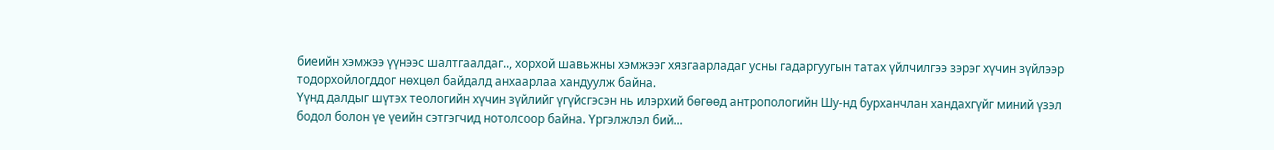биеийн хэмжээ үүнээс шалтгаалдаг.., хорхой шавьжны хэмжээг хязгаарладаг усны гадаргуугын татах үйлчилгээ зэрэг хүчин зүйлээр тодорхойлогддог нөхцөл байдалд анхаарлаа хандуулж байна.
Үүнд далдыг шүтэх теологийн хүчин зүйлийг үгүйсгэсэн нь илэрхий бөгөөд антропологийн Шу-нд бурханчлан хандахгүйг миний үзэл бодол болон үе үеийн сэтгэгчид нотолсоор байна. Үргэлжлэл бий...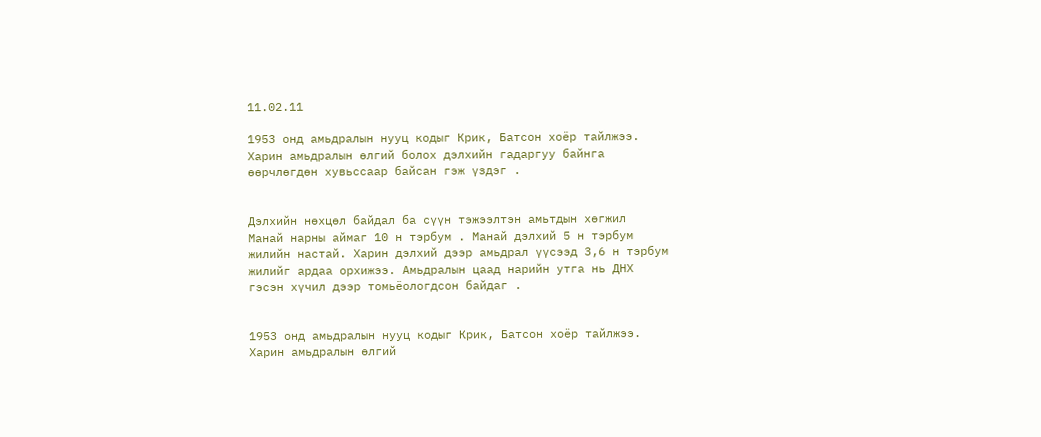11.02.11

1953 онд амьдралын нууц кодыг Крик, Батсон хоёр тайлжээ. Харин амьдралын өлгий болох дэлхийн гадаргуу байнга өөрчлөгдөн хувьссаар байсан гэж үздэг .


Дэлхийн нөхцөл байдал ба сүүн тэжээлтэн амьтдын хөгжил
Манай нарны аймаг 10 н тэрбум . Манай дэлхий 5 н тэрбум жилийн настай. Харин дэлхий дээр амьдрал үүсээд 3,6 н тэрбум жилийг ардаа орхижээ. Амьдралын цаад нарийн утга нь ДНХ гэсэн хүчил дээр томьёологдсон байдаг .


1953 онд амьдралын нууц кодыг Крик, Батсон хоёр тайлжээ. Харин амьдралын өлгий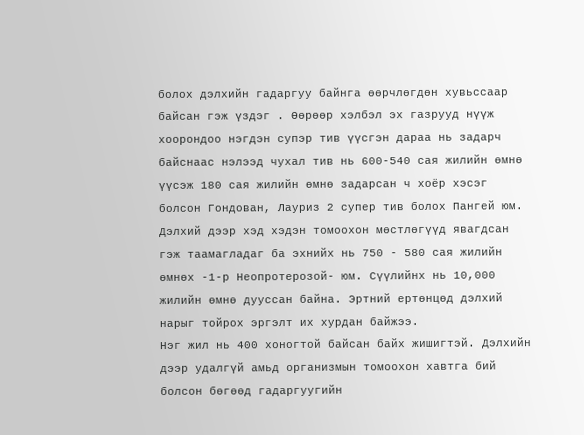болох дэлхийн гадаргуу байнга өөрчлөгдөн хувьссаар байсан гэж үздэг . Өөрөөр хэлбэл эх газрууд нүүж хоорондоо нэгдэн супэр тив үүсгэн дараа нь задарч байснаас нэлээд чухал тив нь 600-540 сая жилийн өмнө үүсэж 180 сая жилийн өмнө задарсан ч хоёр хэсэг болсон Гондован, Лауриз 2 супер тив болох Пангей юм.
Дэлхий дээр хэд хэдэн томоохон мөстлөгүүд явагдсан гэж таамагладаг ба эхнийх нь 750 - 580 сая жилийн өмнөх -1-р Неопротерозой- юм. Сүүлийнх нь 10,000 жилийн өмнө дууссан байна. Эртний ертөнцөд дэлхий нарыг тойрох эргэлт их хурдан байжээ.
Нэг жил нь 400 хоногтой байсан байх жишигтэй. Дэлхийн дээр удалгүй амьд организмын томоохон хавтга бий болсон бөгөөд гадаргуугийн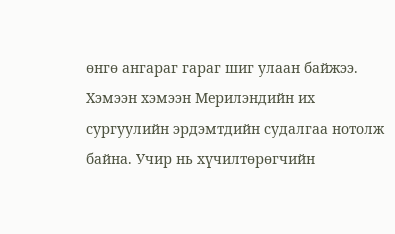өнгө ангараг гараг шиг улаан байжээ. Хэмээн хэмээн Мерилэндийн их сургуулийн эрдэмтдийн судалгаа нотолж байна. Учир нь хүчилтөрөгчийн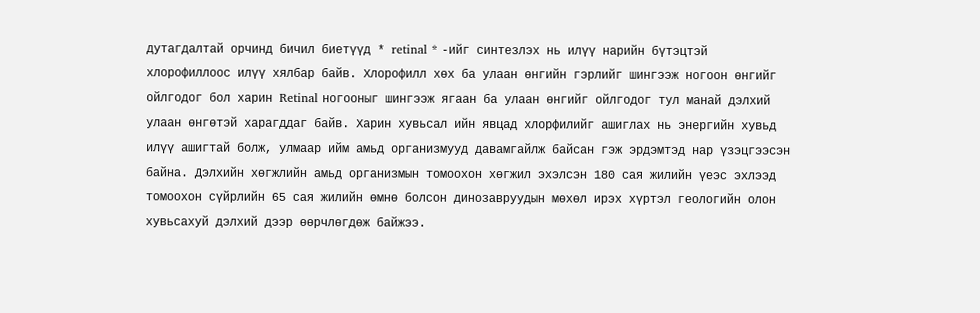дутагдалтай орчинд бичил биетүүд * retinal * -ийг синтезлэх нь илүү нарийн бүтэцтэй хлорофиллоос илүү хялбар байв. Хлорофилл хөх ба улаан өнгийн гэрлийг шингээж ногоон өнгийг ойлгодог бол харин Retinal ногооныг шингээж ягаан ба улаан өнгийг ойлгодог тул манай дэлхий улаан өнгөтэй харагддаг байв. Харин хувьсал ийн явцад хлорфилийг ашиглах нь энергийн хувьд илүү ашигтай болж, улмаар ийм амьд организмууд давамгайлж байсан гэж эрдэмтэд нар үзэцгээсэн байна. Дэлхийн хөгжлийн амьд организмын томоохон хөгжил эхэлсэн 180 сая жилийн үеэс эхлээд томоохон сүйрлийн 65 сая жилийн өмнө болсон динозавруудын мөхөл ирэх хүртэл геологийн олон хувьсахуй дэлхий дээр өөрчлөгдөж байжээ.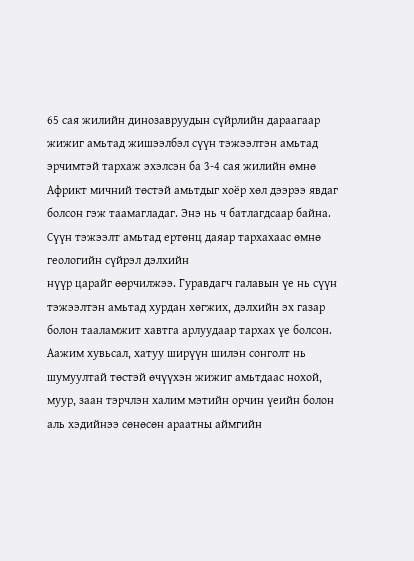65 сая жилийн динозавруудын сүйрлийн дараагаар жижиг амьтад жишээлбэл сүүн тэжээлтэн амьтад эрчимтэй тархаж эхэлсэн ба 3-4 сая жилийн өмнө Африкт мичний төстэй амьтдыг хоёр хөл дээрээ явдаг болсон гэж таамагладаг. Энэ нь ч батлагдсаар байна.
Сүүн тэжээлт амьтад ертөнц даяар тархахаас өмнө геологийн сүйрэл дэлхийн
нүүр царайг өөрчилжээ. Гуравдагч галавын үе нь сүүн тэжээлтэн амьтад хурдан хөгжих, дэлхийн эх газар болон тааламжит хавтга арлуудаар тархах үе болсон. Аажим хувьсал, хатуу ширүүн шилэн сонголт нь шумуултай төстэй өчүүхэн жижиг амьтдаас нохой, муур, заан тэрчлэн халим мэтийн орчин үеийн болон аль хэдийнээ сөнөсөн араатны аймгийн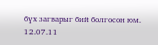бүх загварыг бий болгосон юм. 12.07.11